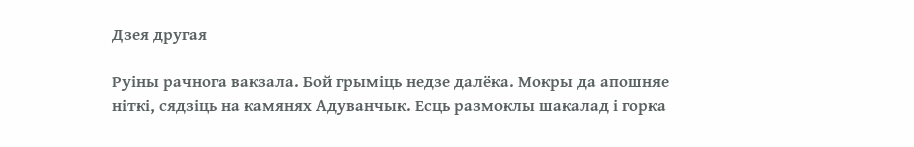Дзея другая

Руіны рачнога вакзала. Бой грыміць недзе далёка. Мокры да апошняе ніткі, сядзіць на камянях Адуванчык. Есць размоклы шакалад і горка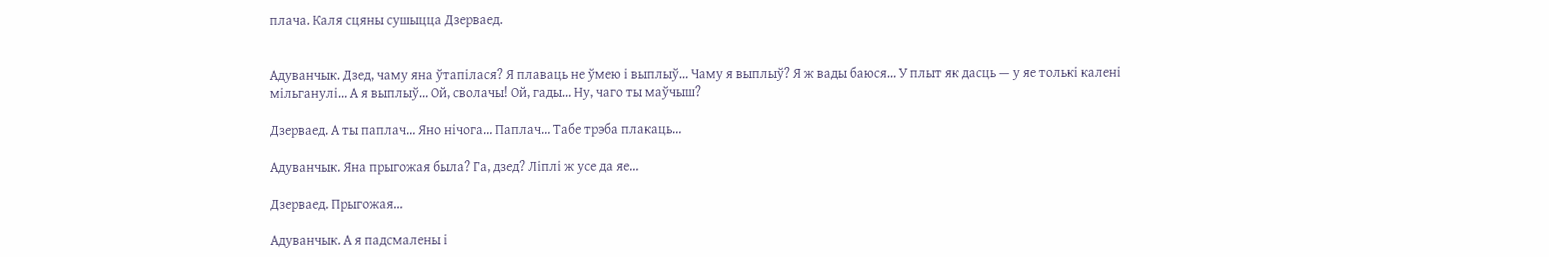плача. Каля сцяны сушыцца Дзерваед.


Адуванчык. Дзед, чаму яна ўтапілася? Я плаваць не ўмею і выплыў… Чаму я выплыў? Я ж вады баюся… У плыт як дасць — у яе толькі калені мільганулі… А я выплыў… Ой, сволачы! Ой, гады… Ну, чаго ты маўчыш?

Дзерваед. А ты паплач… Яно нічога… Паплач… Табе трэба плакаць…

Адуванчык. Яна прыгожая была? Га, дзед? Ліплі ж усе да яе…

Дзерваед. Прыгожая…

Адуванчык. А я падсмалены і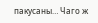пакусаны… Чаго ж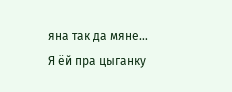яна так да мяне… Я ёй пра цыганку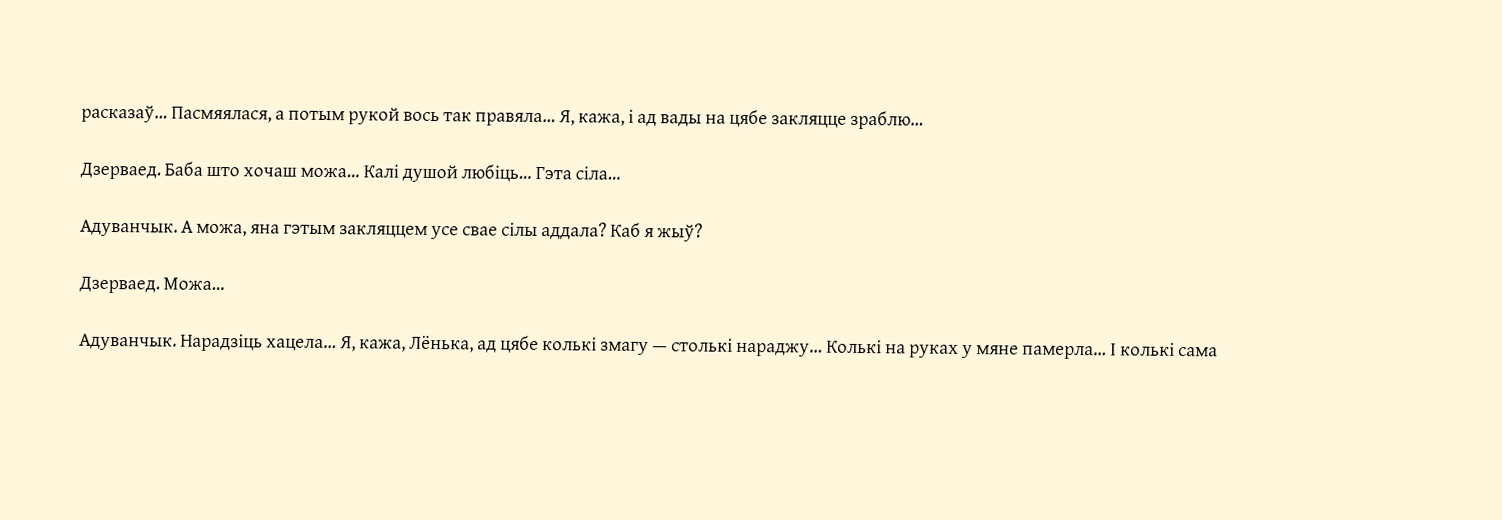расказаў… Пасмяялася, а потым рукой вось так правяла… Я, кажа, і ад вады на цябе закляцце зраблю…

Дзерваед. Баба што хочаш можа… Калі душой любіць… Гэта сіла…

Адуванчык. А можа, яна гэтым закляццем усе свае сілы аддала? Каб я жыў?

Дзерваед. Можа…

Адуванчык. Нарадзіць хацела… Я, кажа, Лёнька, ад цябе колькі змагу — столькі нараджу… Колькі на руках у мяне памерла… І колькі сама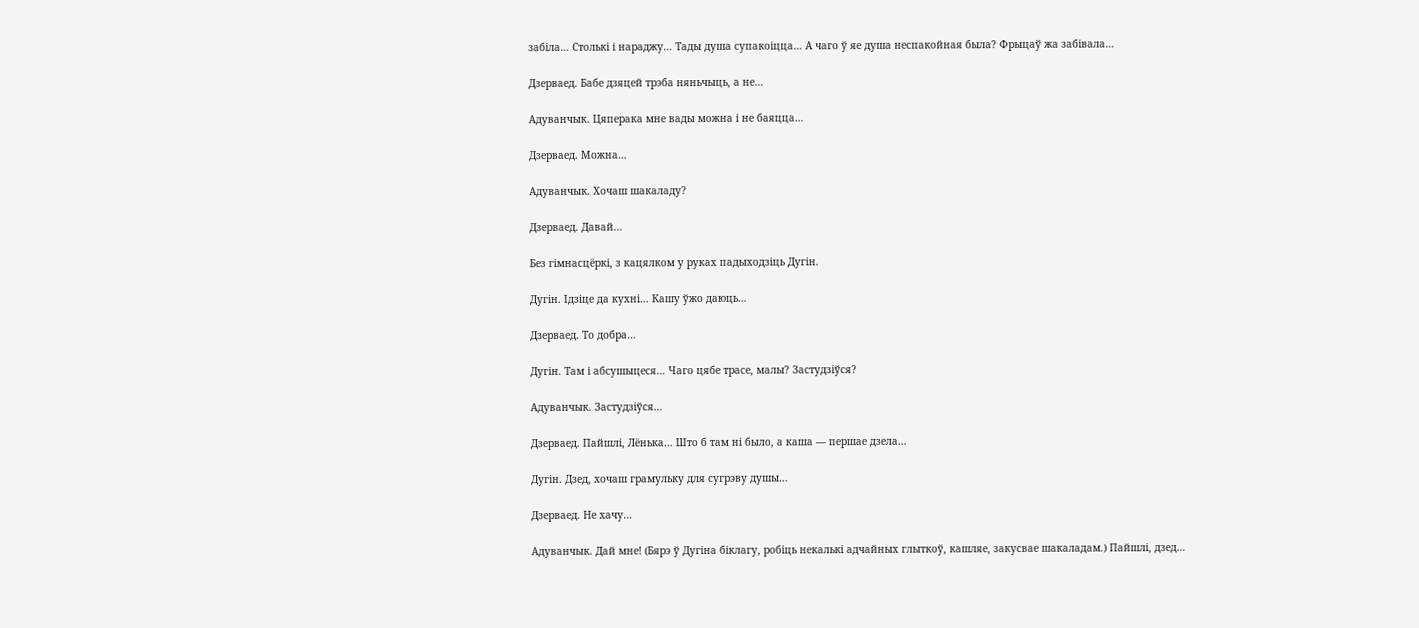забіла… Столькі і нараджу… Тады душа супакоіцца… А чаго ў яе душа неспакойная была? Фрыцаў жа забівала…

Дзерваед. Бабе дзяцей трэба няньчыць, а не…

Адуванчык. Цяперака мне вады можна і не баяцца…

Дзерваед. Можна…

Адуванчык. Хочаш шакаладу?

Дзерваед. Давай…

Без гімнасцёркі, з кацялком у руках падыходзіць Дугін.

Дугін. Ідзіце да кухні… Кашу ўжо даюць…

Дзерваед. То добра…

Дугін. Там і абсушыцеся… Чаго цябе трасе, малы? Застудзіўся?

Адуванчык. Застудзіўся…

Дзерваед. Пайшлі, Лёнька… Што б там ні было, а каша — першае дзела…

Дугін. Дзед, хочаш грамульку для сугрэву душы…

Дзерваед. Не хачу…

Адуванчык. Дай мне! (Бярэ ў Дугіна біклагу, робіць некалькі адчайных глыткоў, кашляе, закусвае шакаладам.) Пайшлі, дзед…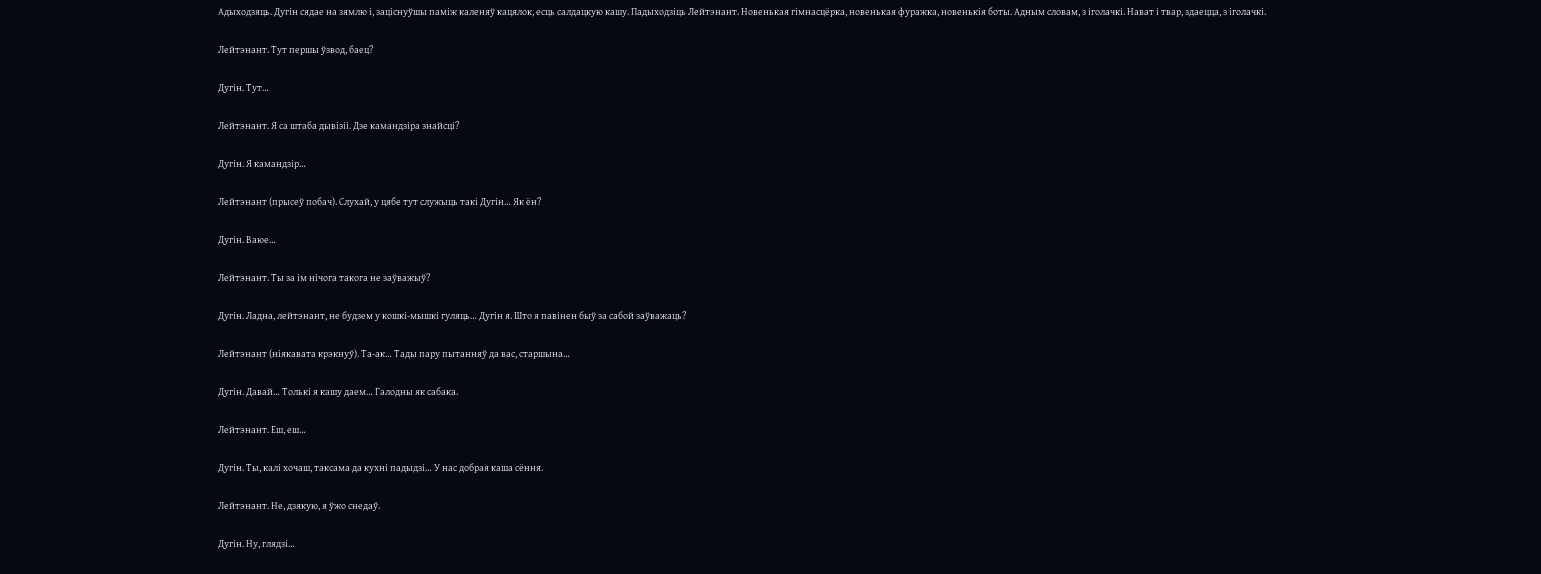Адыходзяць. Дугін сядае на зямлю і, заціснуўшы паміж каленяў кацялок, есць салдацкую кашу. Падыходзіць Лейтэнант. Новенькая гімнасцёрка, новенькая фуражка, новенькія боты. Адным словам, з іголачкі. Нават і твар, здаецца, з іголачкі.

Лейтэнант. Тут першы ўзвод, баец?

Дугін. Тут…

Лейтэнант. Я са штаба дывізіі. Дзе камандзіра знайсці?

Дугін. Я камандзір…

Лейтэнант (прысеў побач). Слухай, у цябе тут служыць такі Дугін… Як ён?

Дугін. Ваюе…

Лейтэнант. Ты за ім нічога такога не заўважыў?

Дугін. Ладна, лейтэнант, не будзем у кошкі-мышкі гуляць… Дугін я. Што я павінен быў за сабой заўважаць?

Лейтэнант (ніякавата крэкнуў). Та-ак… Тады пару пытанняў да вас, старшына…

Дугін. Давай… Толькі я кашу даем… Галодны як сабака.

Лейтэнант. Еш, еш…

Дугін. Ты, калі хочаш, таксама да кухні падыдзі… У нас добрая каша сёння.

Лейтэнант. Не, дзякую, я ўжо снедаў.

Дугін. Ну, глядзі…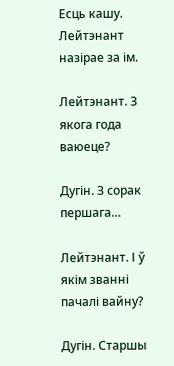Есць кашу. Лейтэнант назірае за ім.

Лейтэнант. З якога года ваюеце?

Дугін. З сорак першага…

Лейтэнант. І ў якім званні пачалі вайну?

Дугін. Старшы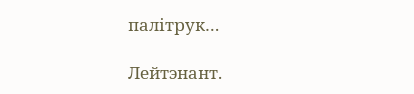палітрук…

Лейтэнант.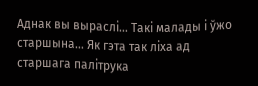Аднак вы выраслі… Такі малады і ўжо старшына… Як гэта так ліха ад старшага палітрука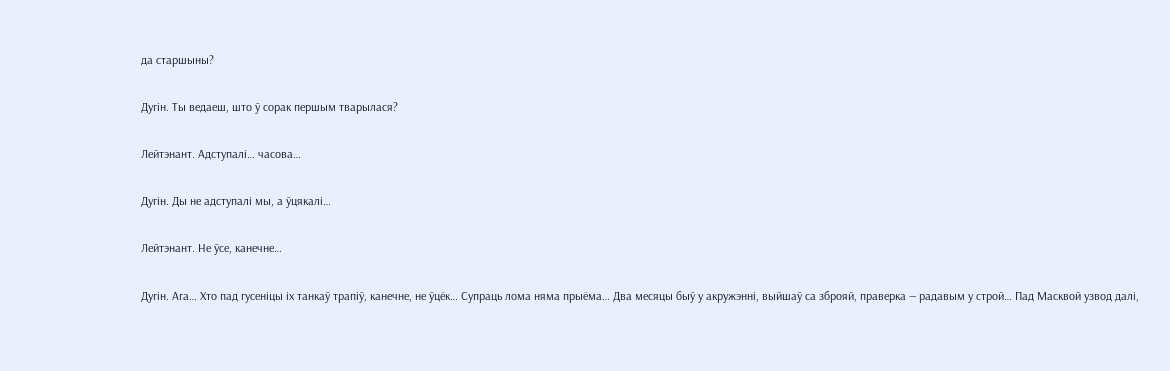да старшыны?

Дугін. Ты ведаеш, што ў сорак першым тварылася?

Лейтэнант. Адступалі… часова…

Дугін. Ды не адступалі мы, а ўцякалі…

Лейтэнант. Не ўсе, канечне…

Дугін. Ага… Хто пад гусеніцы іх танкаў трапіў, канечне, не ўцёк… Супраць лома няма прыёма… Два месяцы быў у акружэнні, выйшаў са зброяй, праверка — радавым у строй… Пад Масквой узвод далі,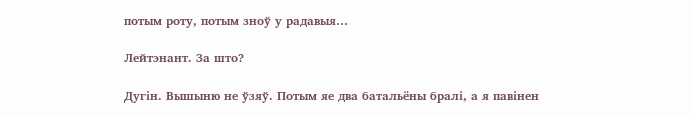потым роту, потым зноў у радавыя…

Лейтэнант. За што?

Дугін. Вышыню не ўзяў. Потым яе два батальёны бралі, а я павінен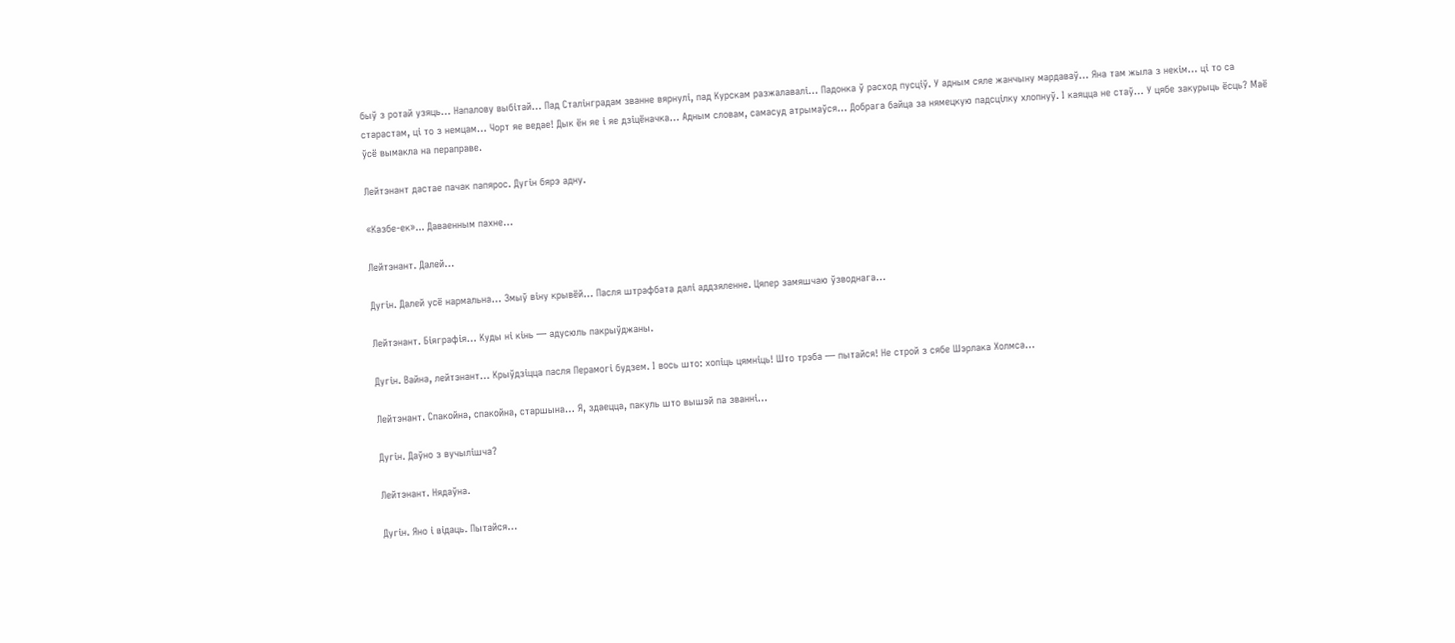быў з ротай узяць… Напалову выбітай… Пад Сталінградам званне вярнулі, пад Курскам разжалавалі… Падонка ў расход пусціў. У адным сяле жанчыну мардаваў… Яна там жыла з некім… ці то са старастам, ці то з немцам… Чорт яе ведае! Дык ён яе і яе дзіцёначка… Адным словам, самасуд атрымаўся… Добрага байца за нямецкую падсцілку хлопнуў. І каяцца не стаў… У цябе закурыць ёсць? Маё ўсё вымакла на пераправе.

Лейтэнант дастае пачак папярос. Дугін бярэ адну.

«Казбе-ек»... Даваенным пахне…

Лейтэнант. Далей…

Дугін. Далей усё нармальна… Змыў віну крывёй… Пасля штрафбата далі аддзяленне. Цяпер замяшчаю ўзводнага…

Лейтэнант. Біяграфія… Куды ні кінь — адусюль пакрыўджаны.

Дугін. Вайна, лейтэнант… Крыўдзіцца пасля Перамогі будзем. І вось што: хопіць цямніць! Што трэба — пытайся! Не строй з сябе Шэрлака Холмса…

Лейтэнант. Спакойна, спакойна, старшына… Я, здаецца, пакуль што вышэй па званні…

Дугін. Даўно з вучылішча?

Лейтэнант. Нядаўна.

Дугін. Яно і відаць. Пытайся…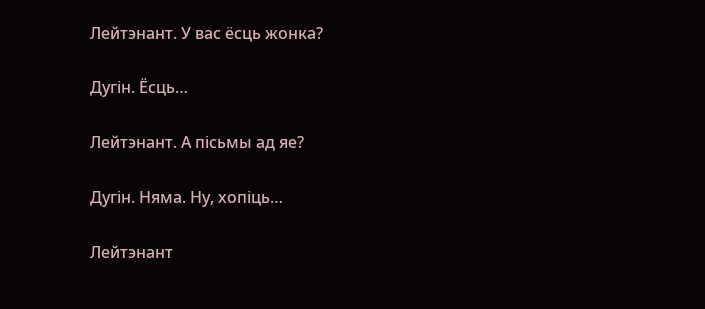Лейтэнант. У вас ёсць жонка?

Дугін. Ёсць…

Лейтэнант. А пісьмы ад яе?

Дугін. Няма. Ну, хопіць…

Лейтэнант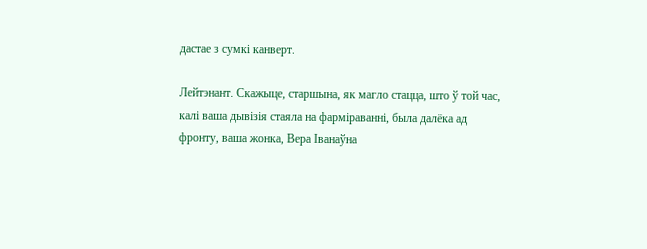дастае з сумкі канверт.

Лейтэнант. Скажыце, старшына, як магло стацца, што ў той час, калі ваша дывізія стаяла на фарміраванні, была далёка ад фронту, ваша жонка, Вера Іванаўна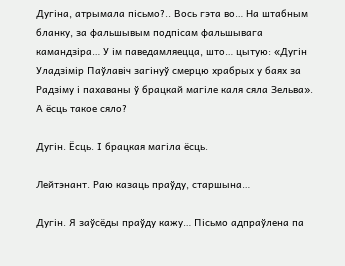Дугіна, атрымала пісьмо?.. Вось гэта во… На штабным бланку, за фальшывым подпісам фальшывага камандзіра… У ім паведамляецца, што… цытую: «Дугін Уладзімір Паўлавіч загінуў смерцю храбрых у баях за Радзіму і пахаваны ў брацкай магіле каля сяла Зельва». А ёсць такое сяло?

Дугін. Ёсць. І брацкая магіла ёсць.

Лейтэнант. Раю казаць праўду, старшына…

Дугін. Я заўсёды праўду кажу… Пісьмо адпраўлена па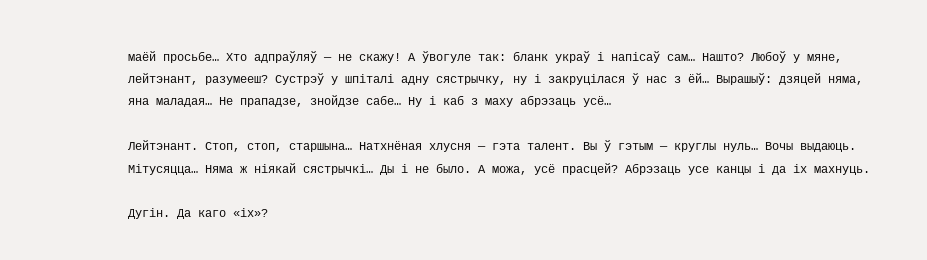маёй просьбе… Хто адпраўляў — не скажу! А ўвогуле так: бланк украў і напісаў сам… Нашто? Любоў у мяне, лейтэнант, разумееш? Сустрэў у шпіталі адну сястрычку, ну і закруцілася ў нас з ёй… Вырашыў: дзяцей няма, яна маладая… Не прападзе, знойдзе сабе… Ну і каб з маху абрэзаць усё…

Лейтэнант. Стоп, стоп, старшына… Натхнёная хлусня — гэта талент. Вы ў гэтым — круглы нуль… Вочы выдаюць. Мітусяцца… Няма ж ніякай сястрычкі… Ды і не было. А можа, усё прасцей? Абрэзаць усе канцы і да іх махнуць.

Дугін. Да каго «іх»?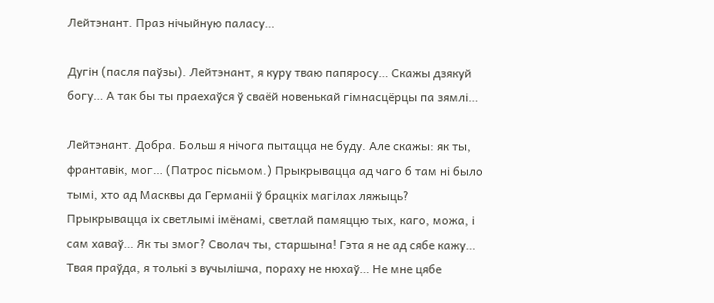Лейтэнант. Праз нічыйную паласу…

Дугін (пасля паўзы). Лейтэнант, я куру тваю папяросу… Скажы дзякуй богу… А так бы ты праехаўся ў сваёй новенькай гімнасцёрцы па зямлі…

Лейтэнант. Добра. Больш я нічога пытацца не буду. Але скажы: як ты, франтавік, мог… (Патрос пісьмом.) Прыкрывацца ад чаго б там ні было тымі, хто ад Масквы да Германіі ў брацкіх магілах ляжыць? Прыкрывацца іх светлымі імёнамі, светлай памяццю тых, каго, можа, і сам хаваў… Як ты змог? Сволач ты, старшына! Гэта я не ад сябе кажу… Твая праўда, я толькі з вучылішча, пораху не нюхаў… Не мне цябе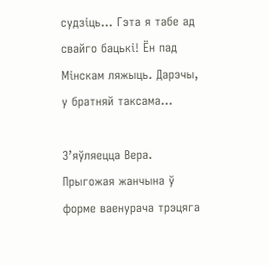судзіць… Гэта я табе ад свайго бацькі! Ён пад Мінскам ляжыць. Дарэчы, у братняй таксама…

З’яўляецца Вера. Прыгожая жанчына ў форме ваенурача трэцяга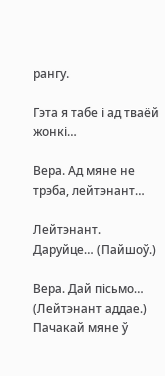рангу.

Гэта я табе і ад тваёй жонкі…

Вера. Ад мяне не трэба, лейтэнант…

Лейтэнант. Даруйце… (Пайшоў.)

Вера. Дай пісьмо… (Лейтэнант аддае.) Пачакай мяне ў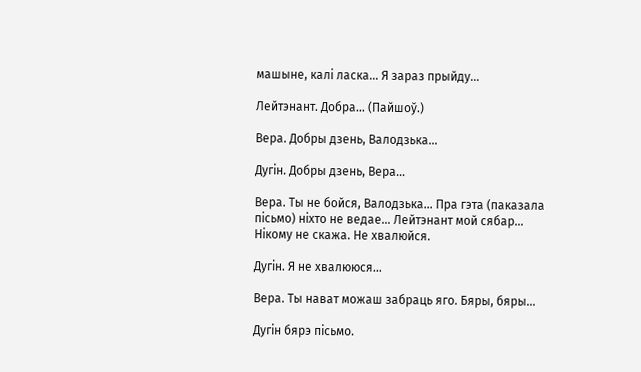машыне, калі ласка… Я зараз прыйду…

Лейтэнант. Добра… (Пайшоў.)

Вера. Добры дзень, Валодзька…

Дугін. Добры дзень, Вера…

Вера. Ты не бойся, Валодзька… Пра гэта (паказала пісьмо) ніхто не ведае… Лейтэнант мой сябар… Нікому не скажа. Не хвалюйся.

Дугін. Я не хвалююся…

Вера. Ты нават можаш забраць яго. Бяры, бяры…

Дугін бярэ пісьмо.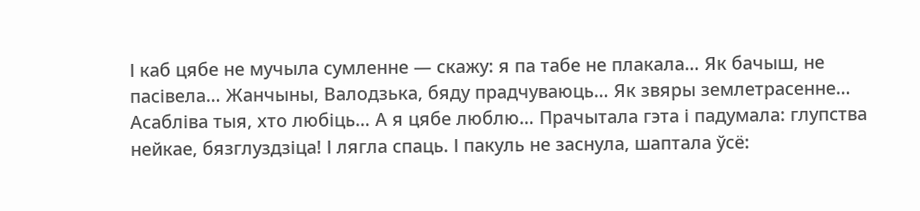І каб цябе не мучыла сумленне — скажу: я па табе не плакала… Як бачыш, не пасівела… Жанчыны, Валодзька, бяду прадчуваюць… Як звяры землетрасенне… Асабліва тыя, хто любіць… А я цябе люблю… Прачытала гэта і падумала: глупства нейкае, бязглуздзіца! І лягла спаць. І пакуль не заснула, шаптала ўсё: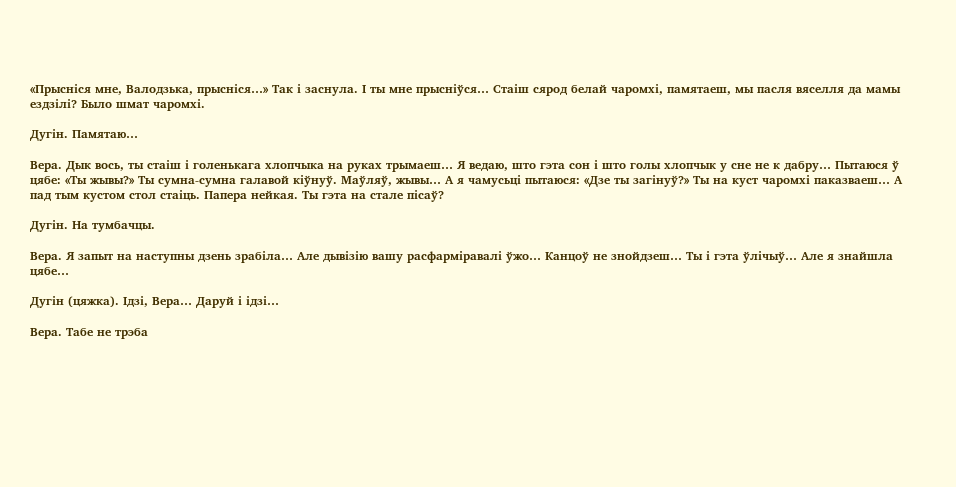«Прысніся мне, Валодзька, прысніся…» Так і заснула. І ты мне прысніўся… Стаіш сярод белай чаромхі, памятаеш, мы пасля вяселля да мамы ездзілі? Было шмат чаромхі.

Дугін. Памятаю…

Вера. Дык вось, ты стаіш і голенькага хлопчыка на руках трымаеш… Я ведаю, што гэта сон і што голы хлопчык у сне не к дабру… Пытаюся ў цябе: «Ты жывы?» Ты сумна-сумна галавой кіўнуў. Маўляў, жывы… А я чамусьці пытаюся: «Дзе ты загінуў?» Ты на куст чаромхі паказваеш… А пад тым кустом стол стаіць. Папера нейкая. Ты гэта на стале пісаў?

Дугін. На тумбачцы.

Вера. Я запыт на наступны дзень зрабіла… Але дывізію вашу расфарміравалі ўжо… Канцоў не знойдзеш… Ты і гэта ўлічыў… Але я знайшла цябе…

Дугін (цяжка). Ідзі, Вера… Даруй і ідзі…

Вера. Табе не трэба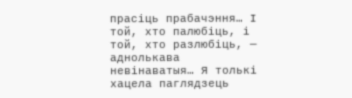прасіць прабачэння… І той, хто палюбіць, і той, хто разлюбіць, — аднолькава невінаватыя… Я толькі хацела паглядзець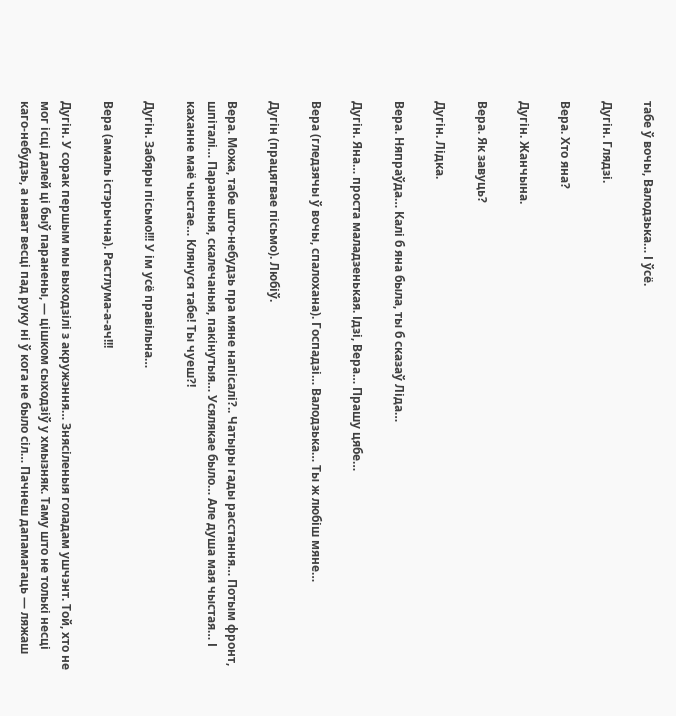табе ў вочы, Валодзька… І ўсё.

Дугін. Глядзі.

Вера. Хто яна?

Дугін. Жанчына.

Вера. Як завуць?

Дугін. Лідка.

Вера. Няпраўда… Калі б яна была, ты б сказаў Ліда…

Дугін. Яна… проста маладзенькая. Ідзі, Вера… Прашу цябе…

Вера (гледзячы ў вочы, спалохана). Госпадзі… Валодзька… Ты ж любіш мяне…

Дугін (працягвае пісьмо). Любіў.

Вера. Можа, табе што-небудзь пра мяне напісалі?.. Чатыры гады расстання… Потым фронт, шпіталі… Параненыя, скалечаныя, пакінутыя… Усялякае было… Але душа мая чыстая… І каханне маё чыстае… Клянуся табе! Ты чуеш?!

Дугін. Забяры пісьмо!!! У ім усё правільна…

Вера (амаль істэрычна). Растлума-а-ач!!!

Дугін. У сорак першым мы выходзілі з акружэння… Знясіленыя голадам ушчэнт. Той, хто не мог ісці далей ці быў паранены, — цішком сыходзіў у хмызняк. Таму што не толькі несці каго-небудзь, а нават весці пад руку ні ў кога не было сіл… Пачнеш дапамагаць — ляжаш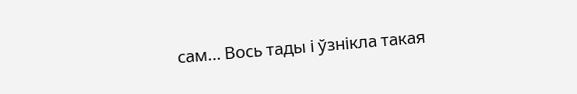сам… Вось тады і ўзнікла такая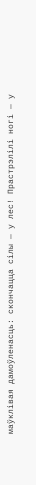маўклівая дамоўленасць: скончацца сілы — у лес! Прастрэлілі ногі — у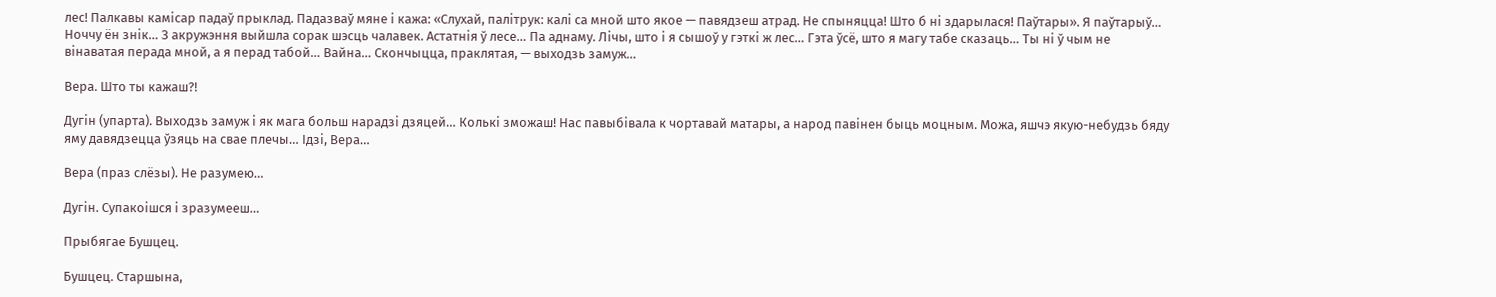лес! Палкавы камісар падаў прыклад. Падазваў мяне і кажа: «Слухай, палітрук: калі са мной што якое — павядзеш атрад. Не спыняцца! Што б ні здарылася! Паўтары». Я паўтарыў… Ноччу ён знік… З акружэння выйшла сорак шэсць чалавек. Астатнія ў лесе… Па аднаму. Лічы, што і я сышоў у гэткі ж лес… Гэта ўсё, што я магу табе сказаць… Ты ні ў чым не вінаватая перада мной, а я перад табой… Вайна… Скончыцца, праклятая, — выходзь замуж…

Вера. Што ты кажаш?!

Дугін (упарта). Выходзь замуж і як мага больш нарадзі дзяцей… Колькі зможаш! Нас павыбівала к чортавай матары, а народ павінен быць моцным. Можа, яшчэ якую-небудзь бяду яму давядзецца ўзяць на свае плечы… Ідзі, Вера…

Вера (праз слёзы). Не разумею…

Дугін. Супакоішся і зразумееш…

Прыбягае Бушцец.

Бушцец. Старшына,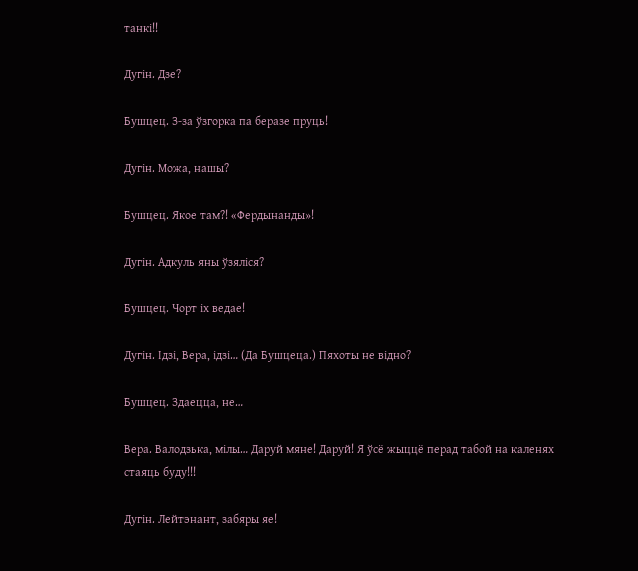танкі!!

Дугін. Дзе?

Бушцец. З-за ўзгорка па беразе пруць!

Дугін. Можа, нашы?

Бушцец. Якое там?! «Фердынанды»!

Дугін. Адкуль яны ўзяліся?

Бушцец. Чорт іх ведае!

Дугін. Ідзі, Вера, ідзі… (Да Бушцеца.) Пяхоты не відно?

Бушцец. Здаецца, не…

Вера. Валодзька, мілы… Даруй мяне! Даруй! Я ўсё жыццё перад табой на каленях стаяць буду!!!

Дугін. Лейтэнант, забяры яе!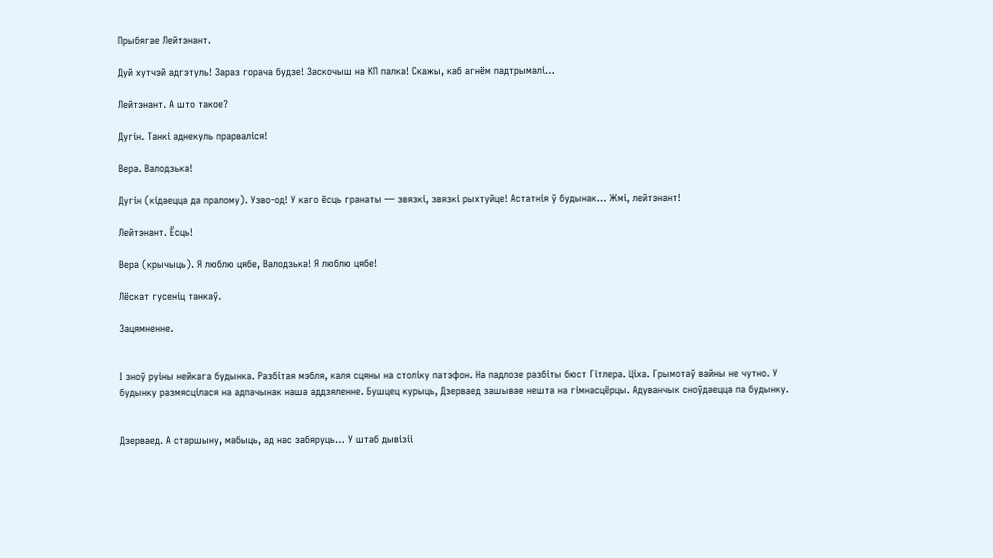Прыбягае Лейтэнант.

Дуй хутчэй адгэтуль! Зараз горача будзе! Заскочыш на КП палка! Скажы, каб агнём падтрымалі…

Лейтэнант. А што такое?

Дугін. Танкі аднекуль прарваліся!

Вера. Валодзька!

Дугін (кідаецца да пралому). Узво-од! У каго ёсць гранаты — звязкі, звязкі рыхтуйце! Астатнія ў будынак… Жмі, лейтэнант!

Лейтэнант. Ёсць!

Вера (крычыць). Я люблю цябе, Валодзька! Я люблю цябе!

Лёскат гусеніц танкаў.

Зацямненне.


І зноў руіны нейкага будынка. Разбітая мэбля, каля сцяны на століку патэфон. На падлозе разбіты бюст Гітлера. Ціха. Грымотаў вайны не чутно. У будынку размясцілася на адпачынак наша аддзяленне. Бушцец курыць, Дзерваед зашывае нешта на гімнасцёрцы. Адуванчык сноўдаецца па будынку.


Дзерваед. А старшыну, мабыць, ад нас забяруць… У штаб дывізіі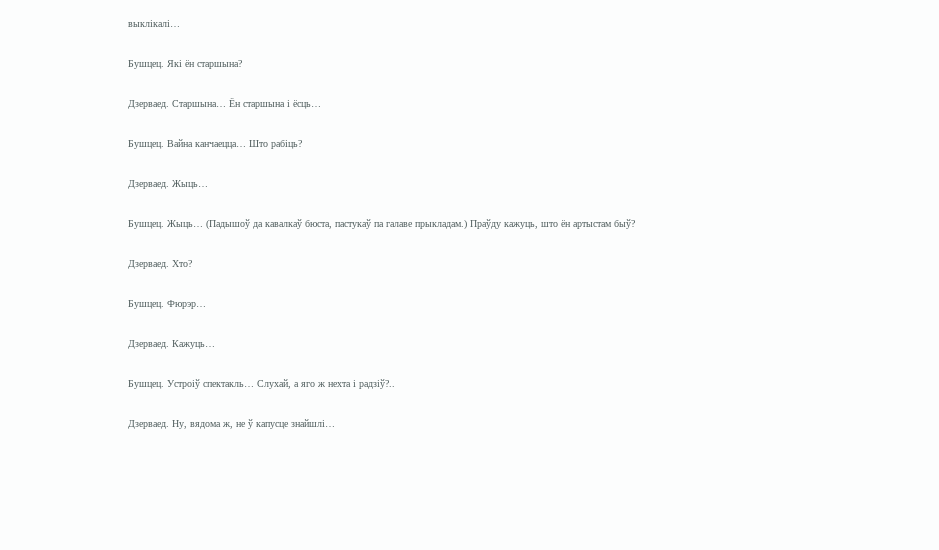выклікалі…

Бушцец. Які ён старшына?

Дзерваед. Старшына… Ён старшына і ёсць…

Бушцец. Вайна канчаецца… Што рабіць?

Дзерваед. Жыць…

Бушцец. Жыць… (Падышоў да кавалкаў бюста, пастукаў па галаве прыкладам.) Праўду кажуць, што ён артыстам быў?

Дзерваед. Хто?

Бушцец. Фюрэр…

Дзерваед. Кажуць…

Бушцец. Устроіў спектакль… Слухай, а яго ж нехта і радзіў?..

Дзерваед. Ну, вядома ж, не ў капусце знайшлі…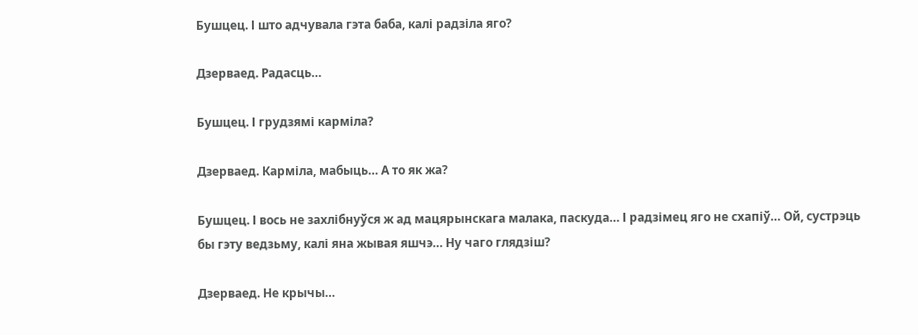Бушцец. І што адчувала гэта баба, калі радзіла яго?

Дзерваед. Радасць…

Бушцец. І грудзямі карміла?

Дзерваед. Карміла, мабыць… А то як жа?

Бушцец. І вось не захлібнуўся ж ад мацярынскага малака, паскуда… І радзімец яго не схапіў… Ой, сустрэць бы гэту ведзьму, калі яна жывая яшчэ… Ну чаго глядзіш?

Дзерваед. Не крычы…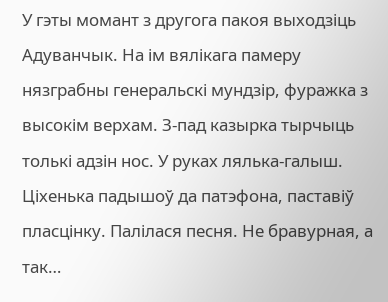У гэты момант з другога пакоя выходзіць Адуванчык. На ім вялікага памеру нязграбны генеральскі мундзір, фуражка з высокім верхам. З-пад казырка тырчыць толькі адзін нос. У руках лялька-галыш. Ціхенька падышоў да патэфона, паставіў пласцінку. Палілася песня. Не бравурная, а так…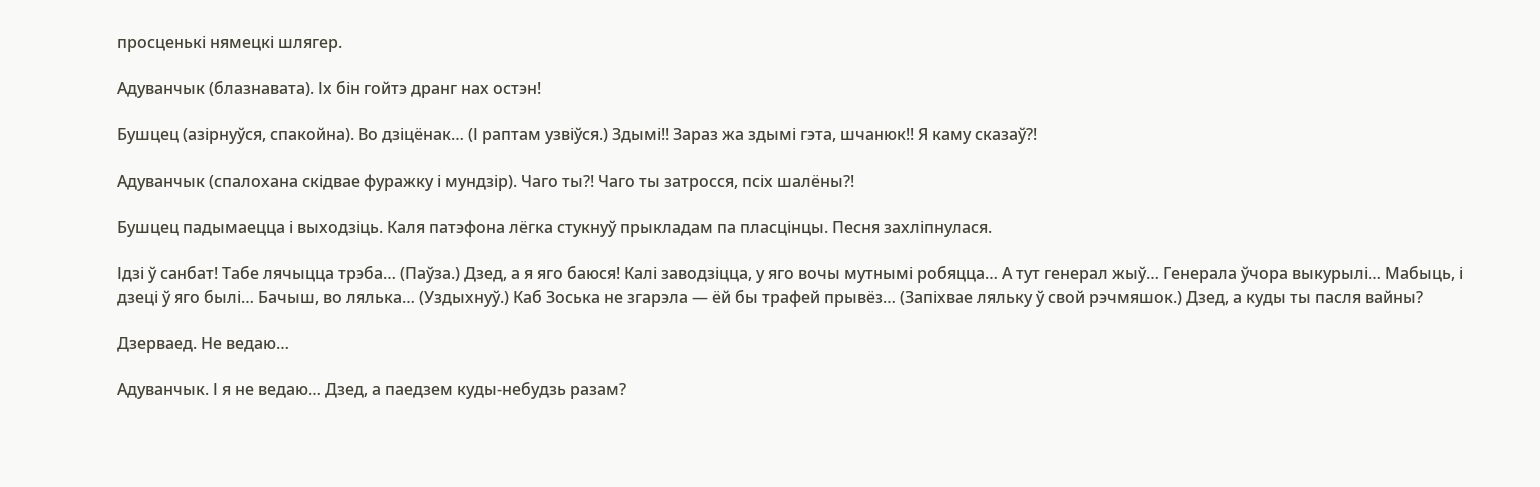просценькі нямецкі шлягер.

Адуванчык (блазнавата). Іх бін гойтэ дранг нах остэн!

Бушцец (азірнуўся, спакойна). Во дзіцёнак… (І раптам узвіўся.) Здымі!! Зараз жа здымі гэта, шчанюк!! Я каму сказаў?!

Адуванчык (спалохана скідвае фуражку і мундзір). Чаго ты?! Чаго ты затросся, псіх шалёны?!

Бушцец падымаецца і выходзіць. Каля патэфона лёгка стукнуў прыкладам па пласцінцы. Песня захліпнулася.

Ідзі ў санбат! Табе лячыцца трэба… (Паўза.) Дзед, а я яго баюся! Калі заводзіцца, у яго вочы мутнымі робяцца… А тут генерал жыў… Генерала ўчора выкурылі… Мабыць, і дзеці ў яго былі… Бачыш, во лялька… (Уздыхнуў.) Каб Зоська не згарэла — ёй бы трафей прывёз… (Запіхвае ляльку ў свой рэчмяшок.) Дзед, а куды ты пасля вайны?

Дзерваед. Не ведаю…

Адуванчык. І я не ведаю… Дзед, а паедзем куды-небудзь разам?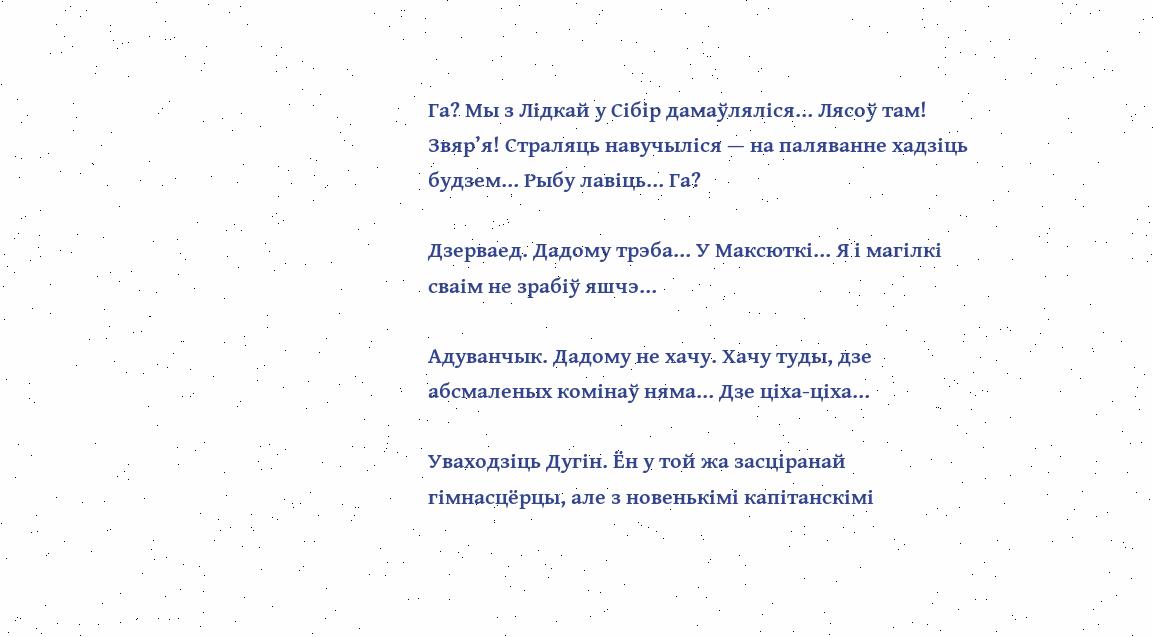Га? Мы з Лідкай у Сібір дамаўляліся… Лясоў там! Звяр’я! Страляць навучыліся — на паляванне хадзіць будзем… Рыбу лавіць… Га?

Дзерваед. Дадому трэба… У Максюткі… Я і магілкі сваім не зрабіў яшчэ…

Адуванчык. Дадому не хачу. Хачу туды, дзе абсмаленых комінаў няма… Дзе ціха-ціха…

Уваходзіць Дугін. Ён у той жа засціранай гімнасцёрцы, але з новенькімі капітанскімі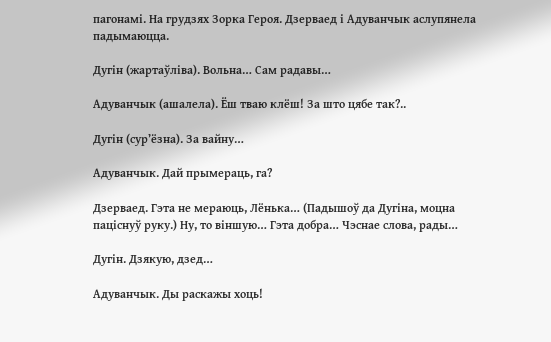пагонамі. На грудзях Зорка Героя. Дзерваед і Адуванчык аслупянела падымаюцца.

Дугін (жартаўліва). Вольна… Сам радавы…

Адуванчык (ашалела). Ёш тваю клёш! За што цябе так?..

Дугін (сур’ёзна). За вайну…

Адуванчык. Дай прымераць, га?

Дзерваед. Гэта не мераюць, Лёнька… (Падышоў да Дугіна, моцна паціснуў руку.) Ну, то віншую… Гэта добра… Чэснае слова, рады…

Дугін. Дзякую, дзед…

Адуванчык. Ды раскажы хоць!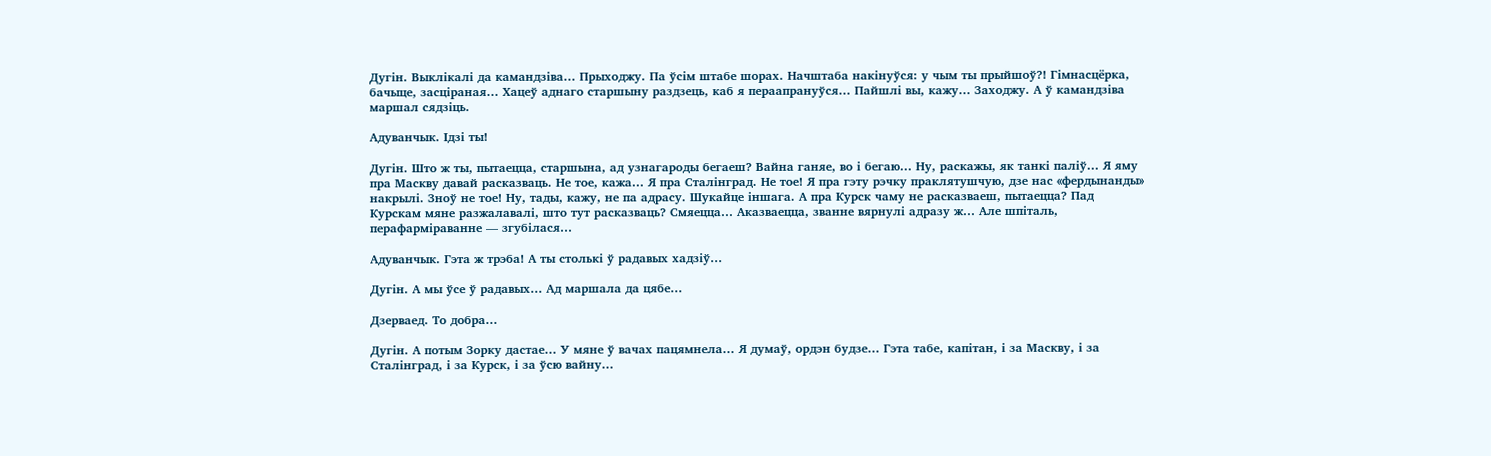Дугін. Выклікалі да камандзіва… Прыходжу. Па ўсім штабе шорах. Начштаба накінуўся: у чым ты прыйшоў?! Гімнасцёрка, бачыце, засціраная… Хацеў аднаго старшыну раздзець, каб я пераапрануўся… Пайшлі вы, кажу… Заходжу. А ў камандзіва маршал сядзіць.

Адуванчык. Ідзі ты!

Дугін. Што ж ты, пытаецца, старшына, ад узнагароды бегаеш? Вайна ганяе, во і бегаю… Ну, раскажы, як танкі паліў… Я яму пра Маскву давай расказваць. Не тое, кажа… Я пра Сталінград. Не тое! Я пра гэту рэчку праклятушчую, дзе нас «фердынанды» накрылі. Зноў не тое! Ну, тады, кажу, не па адрасу. Шукайце іншага. А пра Курск чаму не расказваеш, пытаецца? Пад Курскам мяне разжалавалі, што тут расказваць? Смяецца… Аказваецца, званне вярнулі адразу ж… Але шпіталь, перафарміраванне — згубілася…

Адуванчык. Гэта ж трэба! А ты столькі ў радавых хадзіў…

Дугін. А мы ўсе ў радавых… Ад маршала да цябе…

Дзерваед. То добра…

Дугін. А потым Зорку дастае… У мяне ў вачах пацямнела… Я думаў, ордэн будзе… Гэта табе, капітан, і за Маскву, і за Сталінград, і за Курск, і за ўсю вайну…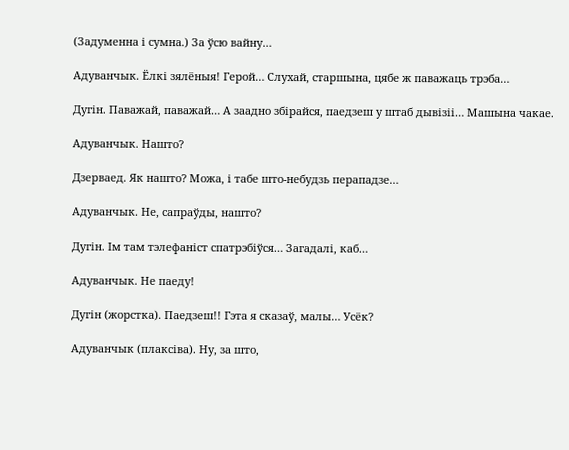(Задуменна і сумна.) За ўсю вайну…

Адуванчык. Ёлкі зялёныя! Герой… Слухай, старшына, цябе ж паважаць трэба…

Дугін. Паважай, паважай… А заадно збірайся, паедзеш у штаб дывізіі… Машына чакае.

Адуванчык. Нашто?

Дзерваед. Як нашто? Можа, і табе што-небудзь перападзе…

Адуванчык. Не, сапраўды, нашто?

Дугін. Ім там тэлефаніст спатрэбіўся… Загадалі, каб…

Адуванчык. Не паеду!

Дугін (жорстка). Паедзеш!! Гэта я сказаў, малы… Усёк?

Адуванчык (плаксіва). Ну, за што,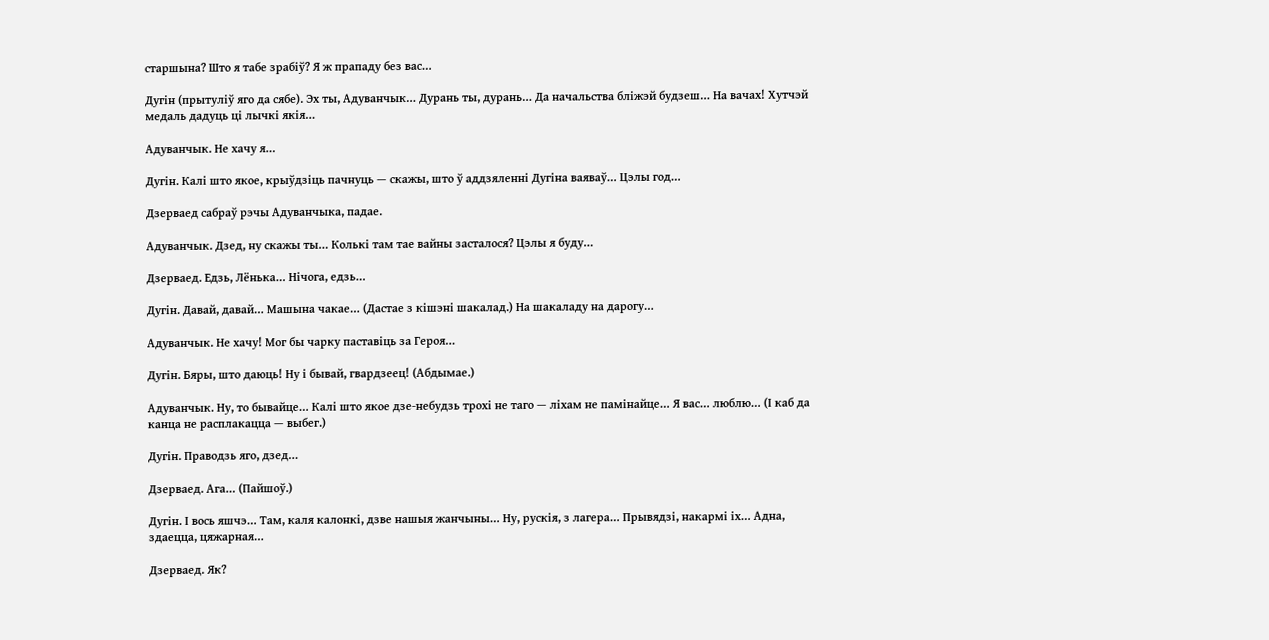старшына? Што я табе зрабіў? Я ж прападу без вас…

Дугін (прытуліў яго да сябе). Эх ты, Адуванчык… Дурань ты, дурань… Да начальства бліжэй будзеш… На вачах! Хутчэй медаль дадуць ці лычкі якія…

Адуванчык. Не хачу я…

Дугін. Калі што якое, крыўдзіць пачнуць — скажы, што ў аддзяленні Дугіна ваяваў… Цэлы год…

Дзерваед сабраў рэчы Адуванчыка, падае.

Адуванчык. Дзед, ну скажы ты… Колькі там тае вайны засталося? Цэлы я буду…

Дзерваед. Едзь, Лёнька… Нічога, едзь…

Дугін. Давай, давай… Машына чакае… (Дастае з кішэні шакалад.) На шакаладу на дарогу…

Адуванчык. Не хачу! Мог бы чарку паставіць за Героя…

Дугін. Бяры, што даюць! Ну і бывай, гвардзеец! (Абдымае.)

Адуванчык. Ну, то бывайце… Калі што якое дзе-небудзь трохі не таго — ліхам не памінайце… Я вас… люблю… (І каб да канца не расплакацца — выбег.)

Дугін. Праводзь яго, дзед…

Дзерваед. Ага… (Пайшоў.)

Дугін. І вось яшчэ… Там, каля калонкі, дзве нашыя жанчыны… Ну, рускія, з лагера… Прывядзі, накармі іх… Адна, здаецца, цяжарная…

Дзерваед. Як?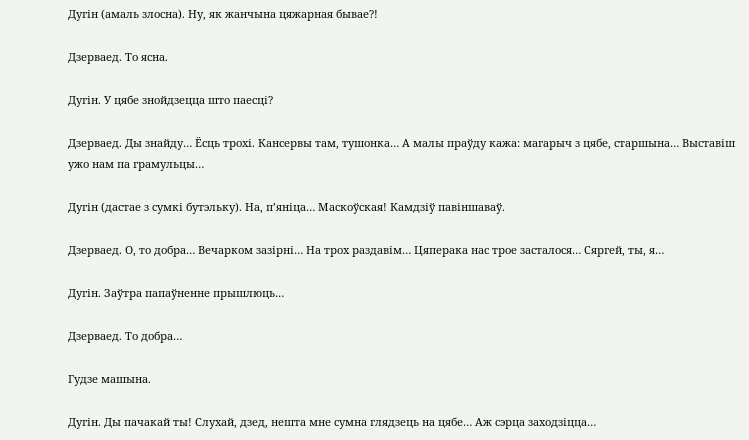Дугін (амаль злосна). Ну, як жанчына цяжарная бывае?!

Дзерваед. То ясна.

Дугін. У цябе знойдзецца што паесці?

Дзерваед. Ды знайду… Ёсць трохі. Кансервы там, тушонка… А малы праўду кажа: магарыч з цябе, старшына… Выставіш ужо нам па грамульцы…

Дугін (дастае з сумкі бутэльку). На, п’яніца… Маскоўская! Камдзіў павіншаваў.

Дзерваед. О, то добра… Вечарком зазірні… На трох раздавім… Цяперака нас трое засталося… Сяргей, ты, я…

Дугін. Заўтра папаўненне прышлюць…

Дзерваед. То добра…

Гудзе машына.

Дугін. Ды пачакай ты! Слухай, дзед, нешта мне сумна глядзець на цябе… Аж сэрца заходзіцца…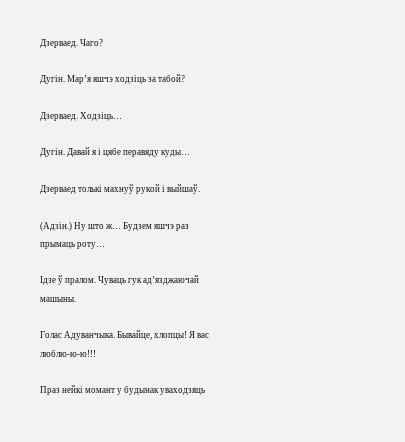Дзерваед. Чаго?

Дугін. Мар’я яшчэ ходзіць за табой?

Дзерваед. Ходзіць…

Дугін. Давай я і цябе перавяду куды…

Дзерваед толькі махнуў рукой і выйшаў.

(Адзін.) Ну што ж… Будзем яшчэ раз прымаць роту…

Ідзе ў пралом. Чуваць гук ад’язджаючай машыны.

Голас Адуванчыка. Бывайце, хлопцы! Я вас люблю-ю-ю!!!

Праз нейкі момант у будынак уваходзяць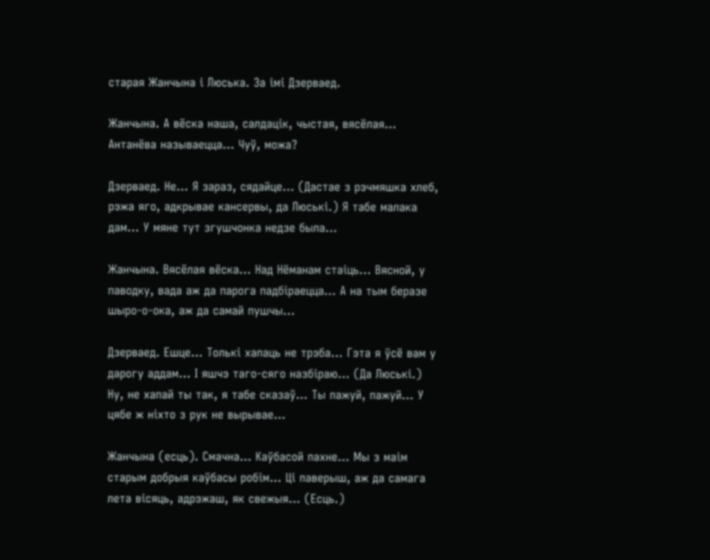старая Жанчына і Люська. За імі Дзерваед.

Жанчына. А вёска наша, салдацік, чыстая, вясёлая… Антанёва называецца… Чуў, можа?

Дзерваед. Не… Я зараз, сядайце… (Дастае з рэчмяшка хлеб, рэжа яго, адкрывае кансервы, да Люські.) Я табе малака дам… У мяне тут згушчонка недзе была…

Жанчына. Вясёлая вёска… Над Нёманам стаіць… Вясной, у паводку, вада аж да парога падбіраецца… А на тым беразе шыро-о-ока, аж да самай пушчы…

Дзерваед. Ешце… Толькі хапаць не трэба… Гэта я ўсё вам у дарогу аддам… І яшчэ таго-сяго назбіраю… (Да Люські.) Ну, не хапай ты так, я табе сказаў… Ты пажуй, пажуй… У цябе ж ніхто з рук не вырывае…

Жанчына (есць). Смачна… Каўбасой пахне… Мы з маім старым добрыя каўбасы робім… Ці паверыш, аж да самага лета вісяць, адрэжаш, як свежыя… (Есць.)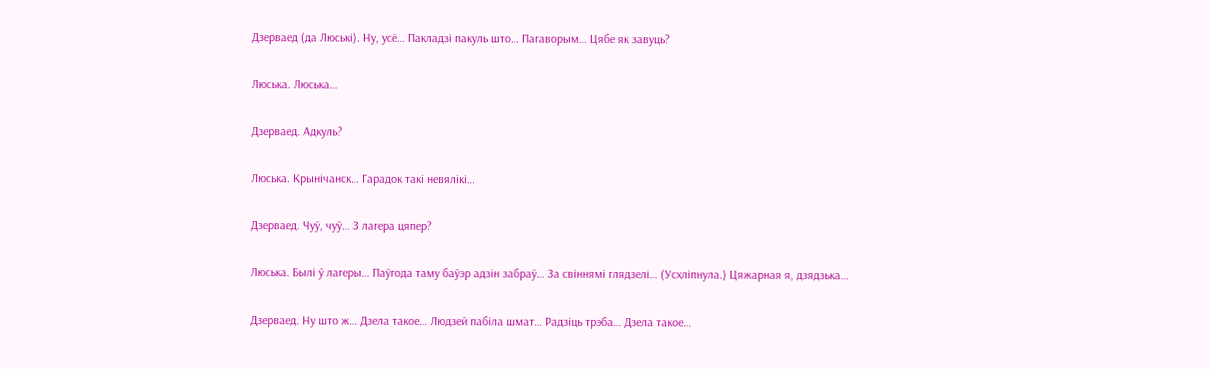Дзерваед (да Люські). Ну, усё… Пакладзі пакуль што… Пагаворым… Цябе як завуць?

Люська. Люська…

Дзерваед. Адкуль?

Люська. Крынічанск… Гарадок такі невялікі…

Дзерваед. Чуў, чуў… З лагера цяпер?

Люська. Былі ў лагеры… Паўгода таму баўэр адзін забраў… За свіннямі глядзелі… (Усхліпнула.) Цяжарная я, дзядзька…

Дзерваед. Ну што ж… Дзела такое… Людзей пабіла шмат… Радзіць трэба… Дзела такое…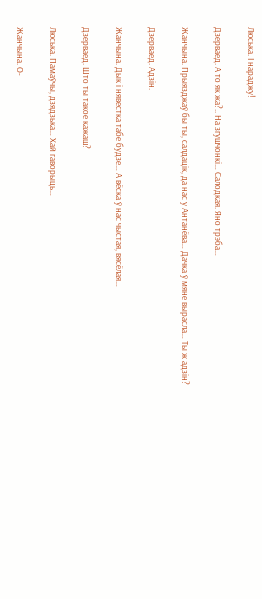Люська. І нараджу!

Дзерваед. А то як жа?.. На згушчонкі… Салодкая. Яно трэба…

Жанчына. Прыязджаў бы ты, салдацік, да нас у Антанёва… Дачка ў мяне вырасла… Ты ж адзін?

Дзерваед. Адзін.

Жанчына. Дык і нявестка табе будзе… А вёска ў нас чыстая, вясёлая…

Дзерваед. Што ты такое кажаш?

Люська. Памаўчы, дзядзька… Хай гаворыць…

Жанчына. О-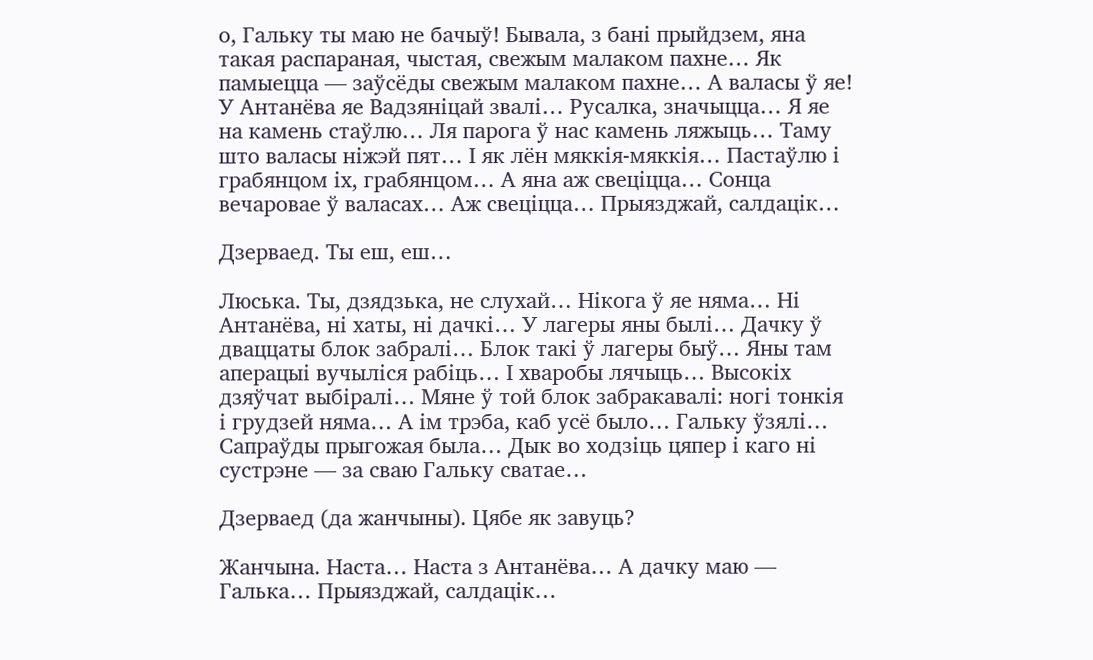о, Гальку ты маю не бачыў! Бывала, з бані прыйдзем, яна такая распараная, чыстая, свежым малаком пахне… Як памыецца — заўсёды свежым малаком пахне… А валасы ў яе! У Антанёва яе Вадзяніцай звалі… Русалка, значыцца… Я яе на камень стаўлю… Ля парога ў нас камень ляжыць… Таму што валасы ніжэй пят… І як лён мяккія-мяккія… Пастаўлю і грабянцом іх, грабянцом… А яна аж свеціцца… Сонца вечаровае ў валасах… Аж свеціцца… Прыязджай, салдацік…

Дзерваед. Ты еш, еш…

Люська. Ты, дзядзька, не слухай… Нікога ў яе няма… Ні Антанёва, ні хаты, ні дачкі… У лагеры яны былі… Дачку ў дваццаты блок забралі… Блок такі ў лагеры быў… Яны там аперацыі вучыліся рабіць… І хваробы лячыць… Высокіх дзяўчат выбіралі… Мяне ў той блок забракавалі: ногі тонкія і грудзей няма… А ім трэба, каб усё было… Гальку ўзялі… Сапраўды прыгожая была… Дык во ходзіць цяпер і каго ні сустрэне — за сваю Гальку сватае…

Дзерваед (да жанчыны). Цябе як завуць?

Жанчына. Наста… Наста з Антанёва… А дачку маю — Галька… Прыязджай, салдацік…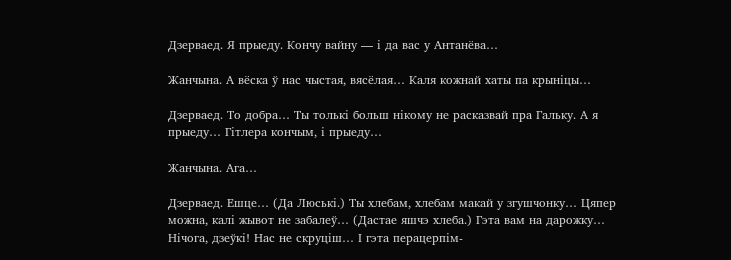Дзерваед. Я прыеду. Кончу вайну — і да вас у Антанёва…

Жанчына. А вёска ў нас чыстая, вясёлая… Каля кожнай хаты па крыніцы…

Дзерваед. То добра… Ты толькі больш нікому не расказвай пра Гальку. А я прыеду… Гітлера кончым, і прыеду…

Жанчына. Ага…

Дзерваед. Ешце… (Да Люські.) Ты хлебам, хлебам макай у згушчонку… Цяпер можна, калі жывот не забалеў… (Дастае яшчэ хлеба.) Гэта вам на дарожку… Нічога, дзеўкі! Нас не скруціш… І гэта перацерпім-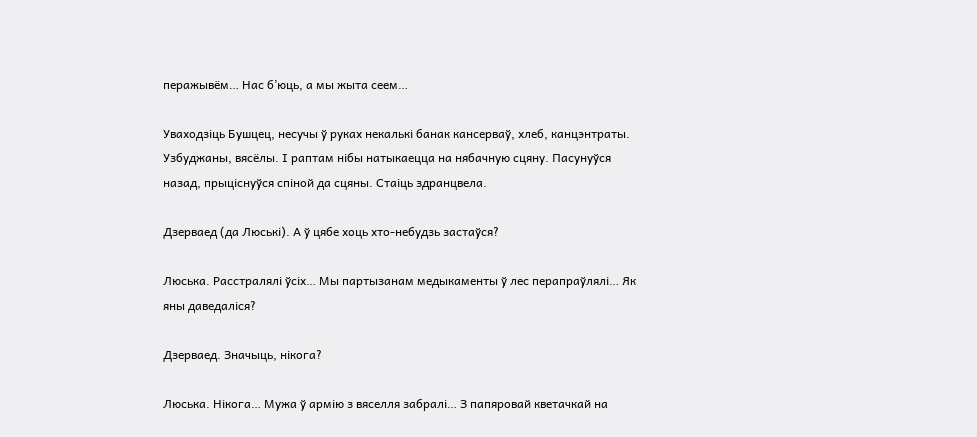перажывём… Нас б’юць, а мы жыта сеем…

Уваходзіць Бушцец, несучы ў руках некалькі банак кансерваў, хлеб, канцэнтраты. Узбуджаны, вясёлы. І раптам нібы натыкаецца на нябачную сцяну. Пасунуўся назад, прыціснуўся спіной да сцяны. Стаіць здранцвела.

Дзерваед (да Люські). А ў цябе хоць хто-небудзь застаўся?

Люська. Расстралялі ўсіх… Мы партызанам медыкаменты ў лес перапраўлялі… Як яны даведаліся?

Дзерваед. Значыць, нікога?

Люська. Нікога… Мужа ў армію з вяселля забралі… З папяровай кветачкай на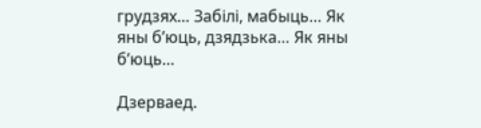грудзях… Забілі, мабыць… Як яны б’юць, дзядзька… Як яны б’юць…

Дзерваед.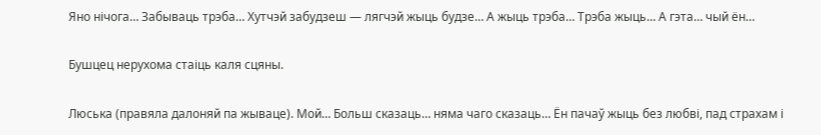Яно нічога… Забываць трэба… Хутчэй забудзеш — лягчэй жыць будзе… А жыць трэба… Трэба жыць… А гэта… чый ён…

Бушцец нерухома стаіць каля сцяны.

Люська (правяла далоняй па жываце). Мой… Больш сказаць… няма чаго сказаць… Ён пачаў жыць без любві, пад страхам і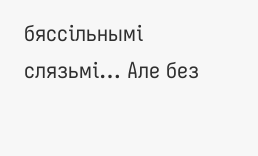бяссільнымі слязьмі… Але без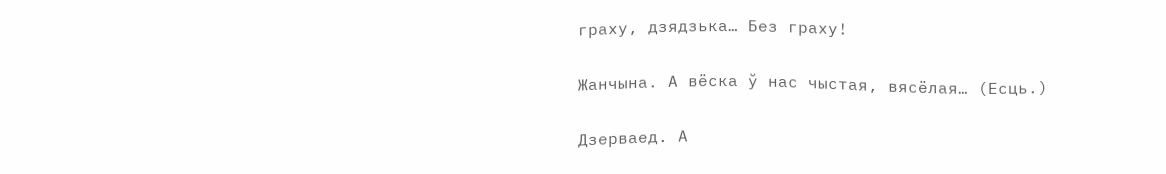граху, дзядзька… Без граху!

Жанчына. А вёска ў нас чыстая, вясёлая… (Есць.)

Дзерваед. А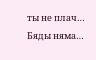ты не плач… Бяды няма…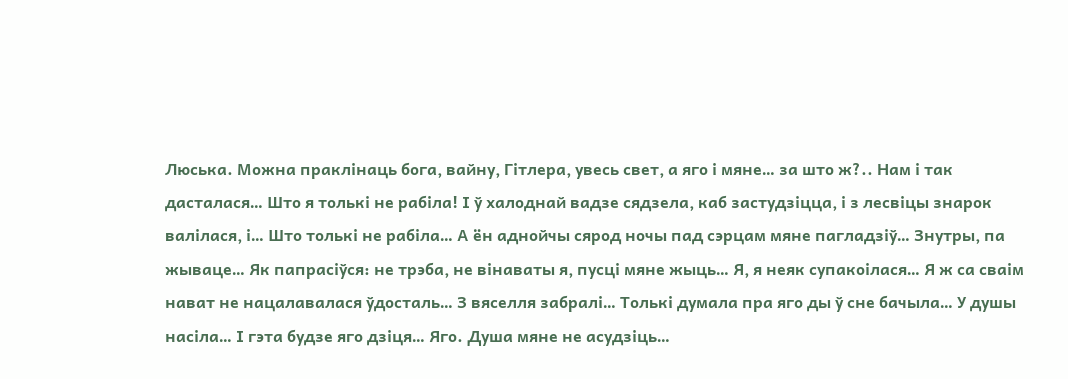Люська. Можна праклінаць бога, вайну, Гітлера, увесь свет, а яго і мяне… за што ж?.. Нам і так дасталася… Што я толькі не рабіла! І ў халоднай вадзе сядзела, каб застудзіцца, і з лесвіцы знарок валілася, і… Што толькі не рабіла… А ён аднойчы сярод ночы пад сэрцам мяне пагладзіў… Знутры, па жываце… Як папрасіўся: не трэба, не вінаваты я, пусці мяне жыць… Я, я неяк супакоілася… Я ж са сваім нават не нацалавалася ўдосталь… З вяселля забралі… Толькі думала пра яго ды ў сне бачыла… У душы насіла… І гэта будзе яго дзіця… Яго. Душа мяне не асудзіць…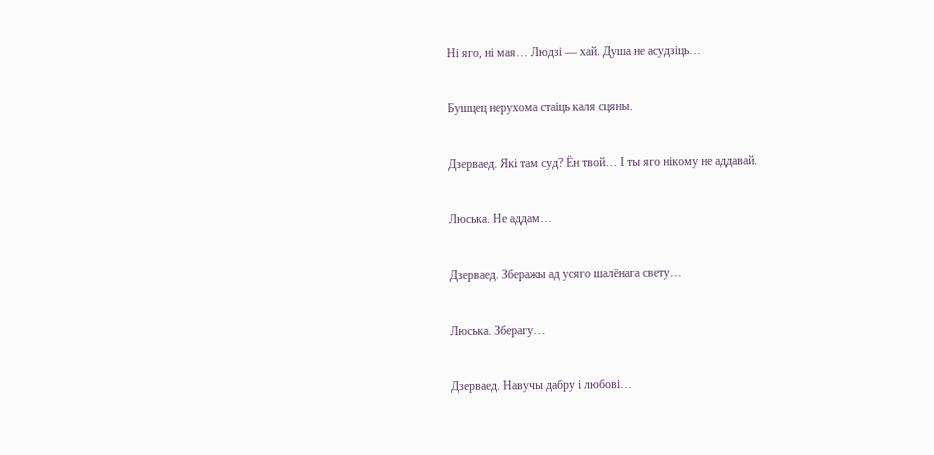Ні яго, ні мая… Людзі — хай. Душа не асудзіць…

Бушцец нерухома стаіць каля сцяны.

Дзерваед. Які там суд? Ён твой… І ты яго нікому не аддавай.

Люська. Не аддам…

Дзерваед. Зберажы ад усяго шалёнага свету…

Люська. Зберагу…

Дзерваед. Навучы дабру і любові…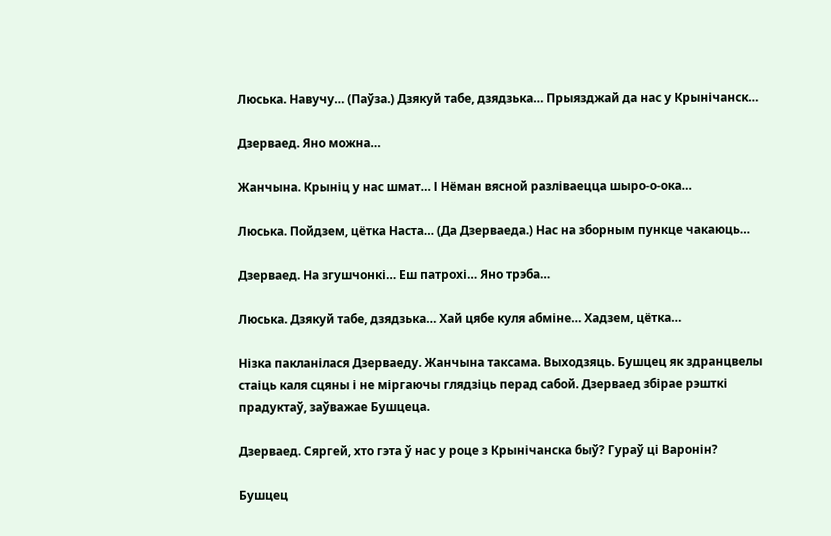Люська. Навучу… (Паўза.) Дзякуй табе, дзядзька… Прыязджай да нас у Крынічанск…

Дзерваед. Яно можна…

Жанчына. Крыніц у нас шмат… І Нёман вясной разліваецца шыро-о-ока…

Люська. Пойдзем, цётка Наста… (Да Дзерваеда.) Нас на зборным пункце чакаюць…

Дзерваед. На згушчонкі… Еш патрохі… Яно трэба…

Люська. Дзякуй табе, дзядзька… Хай цябе куля абміне… Хадзем, цётка…

Нізка пакланілася Дзерваеду. Жанчына таксама. Выходзяць. Бушцец як здранцвелы стаіць каля сцяны і не міргаючы глядзіць перад сабой. Дзерваед збірае рэшткі прадуктаў, заўважае Бушцеца.

Дзерваед. Сяргей, хто гэта ў нас у роце з Крынічанска быў? Гураў ці Варонін?

Бушцец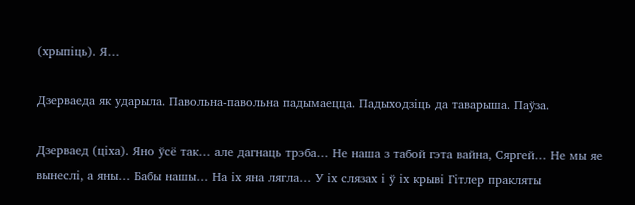(хрыпіць). Я…

Дзерваеда як ударыла. Павольна-павольна падымаецца. Падыходзіць да таварыша. Паўза.

Дзерваед (ціха). Яно ўсё так… але дагнаць трэба… Не наша з табой гэта вайна, Сяргей… Не мы яе вынеслі, а яны… Бабы нашы… На іх яна лягла… У іх слязах і ў іх крыві Гітлер пракляты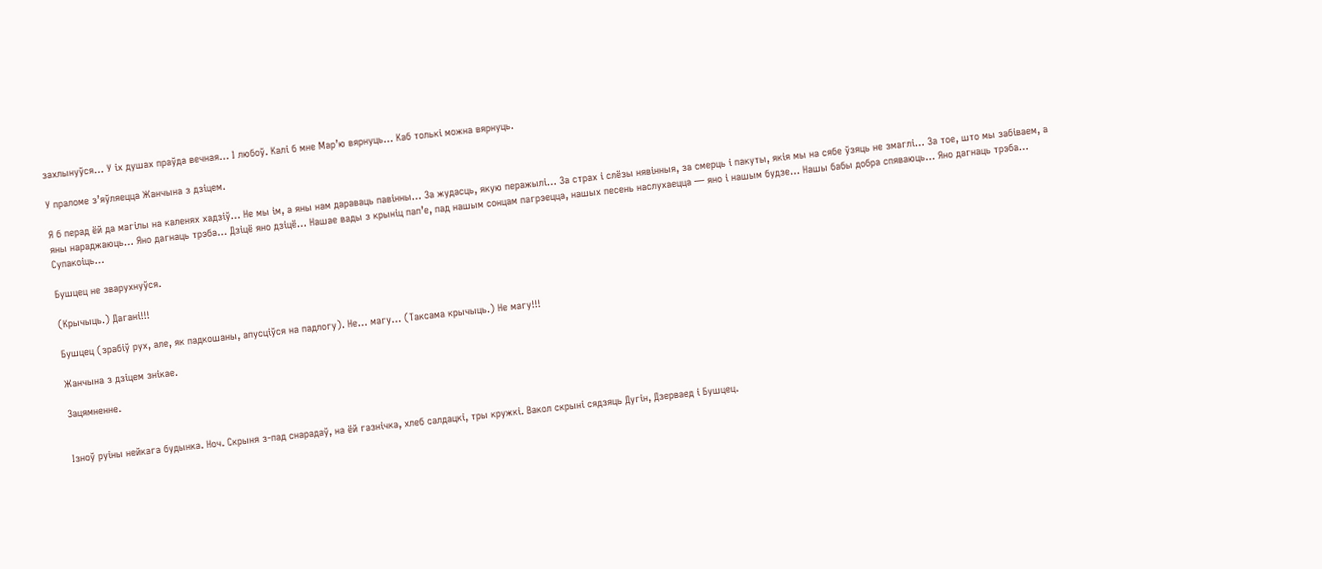захлынуўся… У іх душах праўда вечная… І любоў. Калі б мне Мар’ю вярнуць… Каб толькі можна вярнуць.

У праломе з’яўляецца Жанчына з дзіцем.

Я б перад ёй да магілы на каленях хадзіў… Не мы ім, а яны нам дараваць павінны… За жудасць, якую перажылі… За страх і слёзы нявінныя, за смерць і пакуты, якія мы на сябе ўзяць не змаглі… За тое, што мы забіваем, а яны нараджаюць… Яно дагнаць трэба… Дзіцё яно дзіцё… Нашае вады з крыніц пап’е, пад нашым сонцам пагрэецца, нашых песень наслухаецца — яно і нашым будзе… Нашы бабы добра спяваюць… Яно дагнаць трэба… Супакоіць…

Бушцец не зварухнуўся.

(Крычыць.) Дагані!!!

Бушцец (зрабіў рух, але, як падкошаны, апусціўся на падлогу). Не… магу… (Таксама крычыць.) Не магу!!!

Жанчына з дзіцем знікае.

Зацямненне.


Ізноў руіны нейкага будынка. Ноч. Скрыня з-пад снарадаў, на ёй газнічка, хлеб салдацкі, тры кружкі. Вакол скрыні сядзяць Дугін, Дзерваед і Бушцец.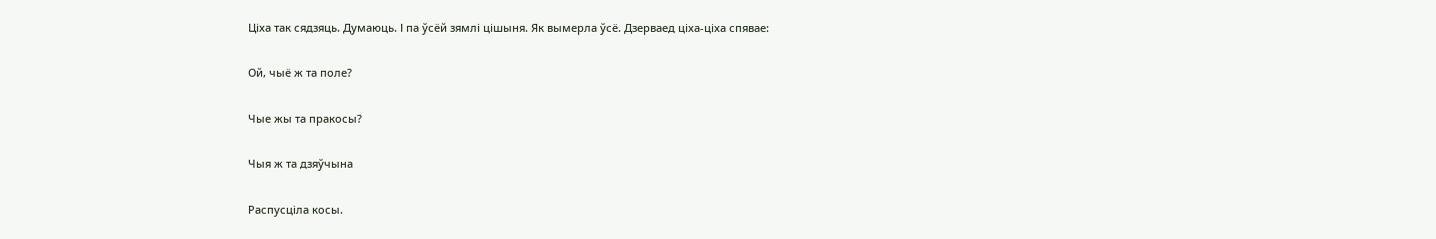Ціха так сядзяць. Думаюць. І па ўсёй зямлі цішыня. Як вымерла ўсё. Дзерваед ціха-ціха спявае:

Ой, чыё ж та поле?

Чые жы та пракосы?

Чыя ж та дзяўчына

Распусціла косы.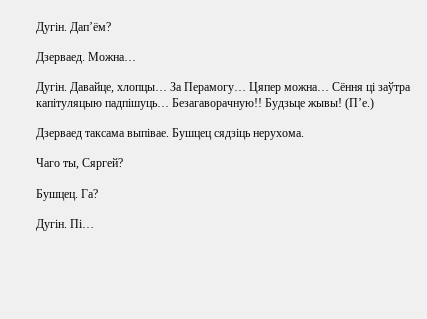Дугін. Дап’ём?

Дзерваед. Можна…

Дугін. Давайце, хлопцы… За Перамогу… Цяпер можна… Сёння ці заўтра капітуляцыю падпішуць… Безагаворачную!! Будзьце жывы! (П’е.)

Дзерваед таксама выпівае. Бушцец сядзіць нерухома.

Чаго ты, Сяргей?

Бушцец. Га?

Дугін. Пі…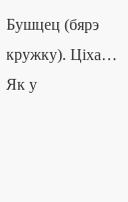Бушцец (бярэ кружку). Ціха… Як у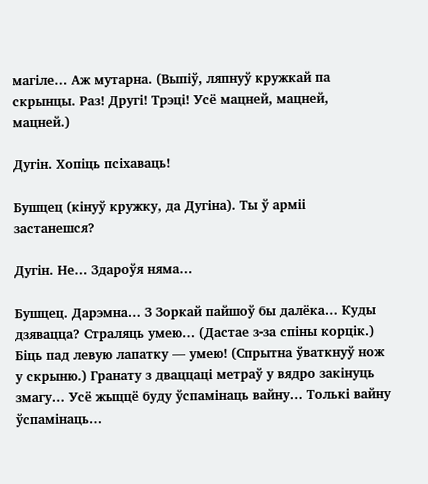магіле… Аж мутарна. (Выпіў, ляпнуў кружкай па скрынцы. Раз! Другі! Трэці! Усё мацней, мацней, мацней.)

Дугін. Хопіць псіхаваць!

Бушцец (кінуў кружку, да Дугіна). Ты ў арміі застанешся?

Дугін. Не… Здароўя няма…

Бушцец. Дарэмна… З Зоркай пайшоў бы далёка… Куды дзявацца? Страляць умею… (Дастае з-за спіны корцік.) Біць пад левую лапатку — умею! (Спрытна ўваткнуў нож у скрыню.) Гранату з дваццаці метраў у вядро закінуць змагу… Усё жыццё буду ўспамінаць вайну… Толькі вайну ўспамінаць…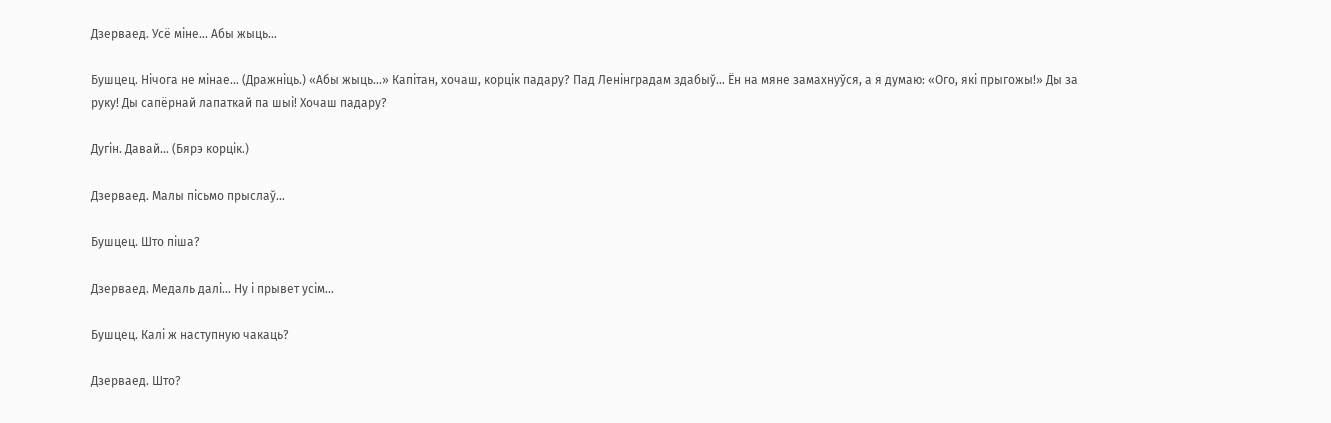Дзерваед. Усё міне… Абы жыць…

Бушцец. Нічога не мінае… (Дражніць.) «Абы жыць…» Капітан, хочаш, корцік падару? Пад Ленінградам здабыў… Ён на мяне замахнуўся, а я думаю: «Ого, які прыгожы!» Ды за руку! Ды сапёрнай лапаткай па шыі! Хочаш падару?

Дугін. Давай… (Бярэ корцік.)

Дзерваед. Малы пісьмо прыслаў…

Бушцец. Што піша?

Дзерваед. Медаль далі… Ну і прывет усім…

Бушцец. Калі ж наступную чакаць?

Дзерваед. Што?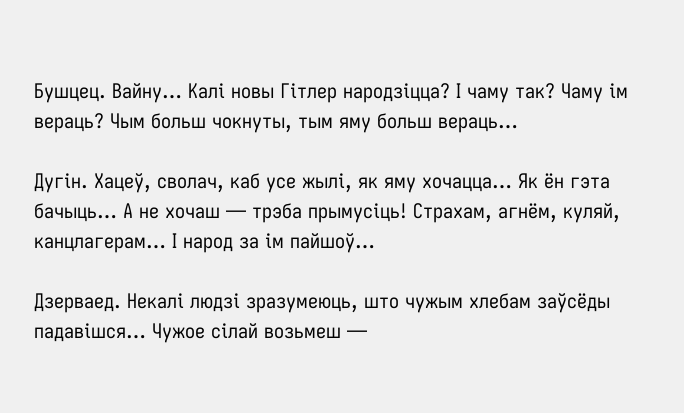Бушцец. Вайну… Калі новы Гітлер народзіцца? І чаму так? Чаму ім вераць? Чым больш чокнуты, тым яму больш вераць…

Дугін. Хацеў, сволач, каб усе жылі, як яму хочацца… Як ён гэта бачыць… А не хочаш — трэба прымусіць! Страхам, агнём, куляй, канцлагерам… І народ за ім пайшоў…

Дзерваед. Некалі людзі зразумеюць, што чужым хлебам заўсёды падавішся… Чужое сілай возьмеш —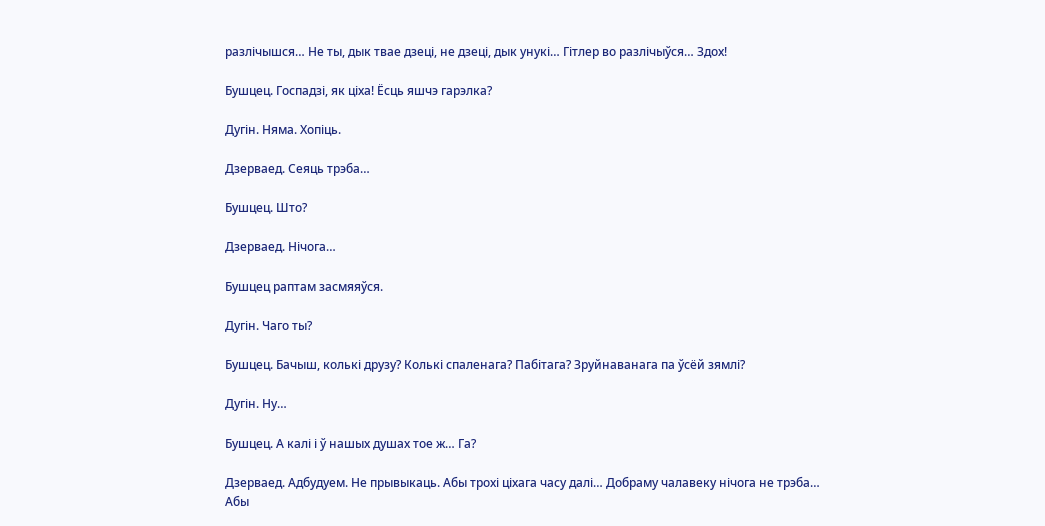разлічышся… Не ты, дык твае дзеці, не дзеці, дык унукі… Гітлер во разлічыўся… Здох!

Бушцец. Госпадзі, як ціха! Ёсць яшчэ гарэлка?

Дугін. Няма. Хопіць.

Дзерваед. Сеяць трэба…

Бушцец. Што?

Дзерваед. Нічога…

Бушцец раптам засмяяўся.

Дугін. Чаго ты?

Бушцец. Бачыш, колькі друзу? Колькі спаленага? Пабітага? Зруйнаванага па ўсёй зямлі?

Дугін. Ну…

Бушцец. А калі і ў нашых душах тое ж… Га?

Дзерваед. Адбудуем. Не прывыкаць. Абы трохі ціхага часу далі… Добраму чалавеку нічога не трэба… Абы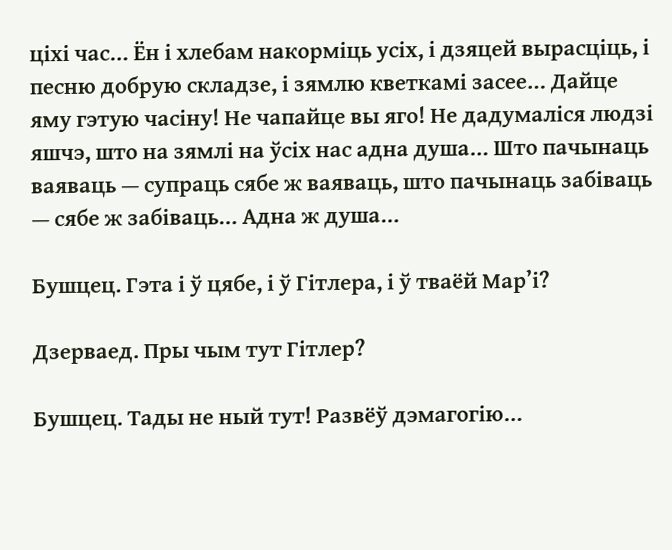ціхі час… Ён і хлебам накорміць усіх, і дзяцей вырасціць, і песню добрую складзе, і зямлю кветкамі засее… Дайце яму гэтую часіну! Не чапайце вы яго! Не дадумаліся людзі яшчэ, што на зямлі на ўсіх нас адна душа… Што пачынаць ваяваць — супраць сябе ж ваяваць, што пачынаць забіваць — сябе ж забіваць… Адна ж душа…

Бушцец. Гэта і ў цябе, і ў Гітлера, і ў тваёй Мар’і?

Дзерваед. Пры чым тут Гітлер?

Бушцец. Тады не ный тут! Развёў дэмагогію…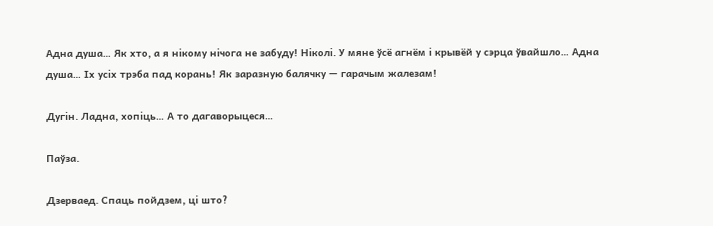Адна душа… Як хто, а я нікому нічога не забуду! Ніколі. У мяне ўсё агнём і крывёй у сэрца ўвайшло… Адна душа… Іх усіх трэба пад корань! Як заразную балячку — гарачым жалезам!

Дугін. Ладна, хопіць… А то дагаворыцеся…

Паўза.

Дзерваед. Спаць пойдзем, ці што?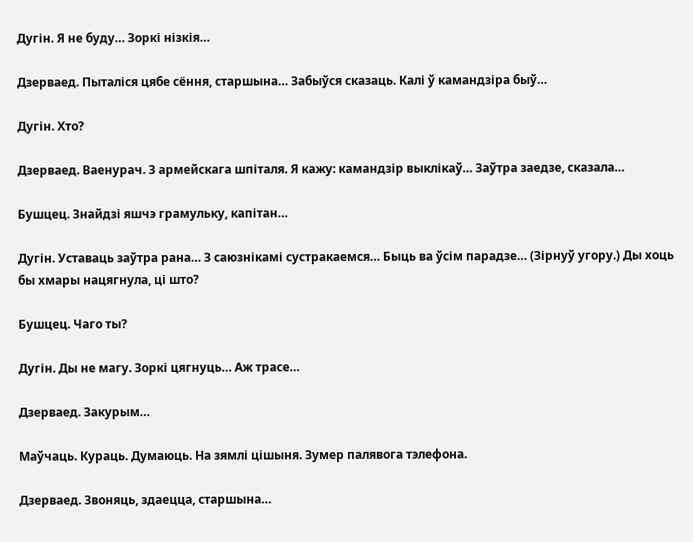Дугін. Я не буду… Зоркі нізкія…

Дзерваед. Пыталіся цябе сёння, старшына… Забыўся сказаць. Калі ў камандзіра быў…

Дугін. Хто?

Дзерваед. Ваенурач. З армейскага шпіталя. Я кажу: камандзір выклікаў… Заўтра заедзе, сказала…

Бушцец. Знайдзі яшчэ грамульку, капітан…

Дугін. Уставаць заўтра рана… З саюзнікамі сустракаемся… Быць ва ўсім парадзе… (Зірнуў угору.) Ды хоць бы хмары нацягнула, ці што?

Бушцец. Чаго ты?

Дугін. Ды не магу. Зоркі цягнуць… Аж трасе…

Дзерваед. Закурым…

Маўчаць. Кураць. Думаюць. На зямлі цішыня. Зумер палявога тэлефона.

Дзерваед. Звоняць, здаецца, старшына…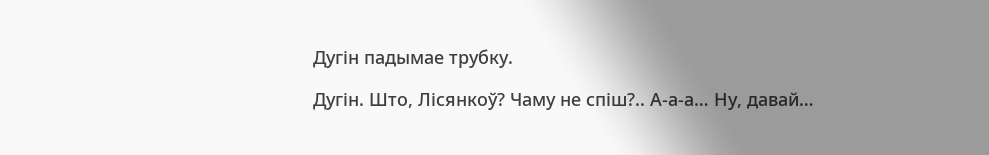Дугін падымае трубку.

Дугін. Што, Лісянкоў? Чаму не спіш?.. А-а-а… Ну, давай…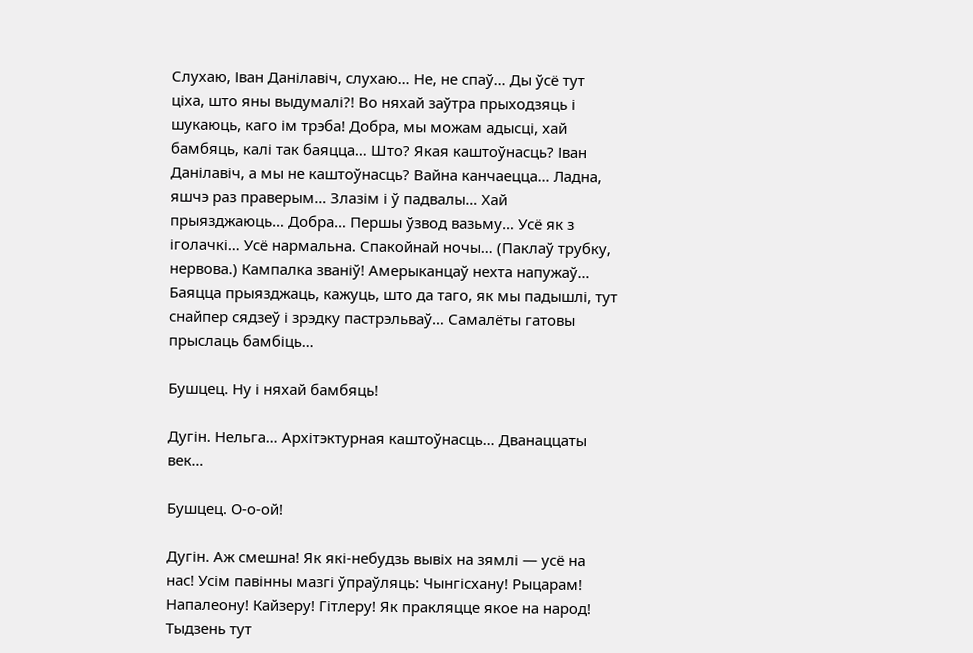Слухаю, Іван Данілавіч, слухаю… Не, не спаў… Ды ўсё тут ціха, што яны выдумалі?! Во няхай заўтра прыходзяць і шукаюць, каго ім трэба! Добра, мы можам адысці, хай бамбяць, калі так баяцца… Што? Якая каштоўнасць? Іван Данілавіч, а мы не каштоўнасць? Вайна канчаецца… Ладна, яшчэ раз праверым… Злазім і ў падвалы… Хай прыязджаюць… Добра… Першы ўзвод вазьму… Усё як з іголачкі… Усё нармальна. Спакойнай ночы… (Паклаў трубку, нервова.) Кампалка званіў! Амерыканцаў нехта напужаў… Баяцца прыязджаць, кажуць, што да таго, як мы падышлі, тут снайпер сядзеў і зрэдку пастрэльваў… Самалёты гатовы прыслаць бамбіць…

Бушцец. Ну і няхай бамбяць!

Дугін. Нельга… Архітэктурная каштоўнасць… Дванаццаты век…

Бушцец. О-о-ой!

Дугін. Аж смешна! Як які-небудзь вывіх на зямлі — усё на нас! Усім павінны мазгі ўпраўляць: Чынгісхану! Рыцарам! Напалеону! Кайзеру! Гітлеру! Як пракляцце якое на народ! Тыдзень тут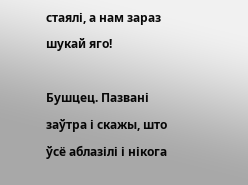стаялі, а нам зараз шукай яго!

Бушцец. Пазвані заўтра і скажы, што ўсё аблазілі і нікога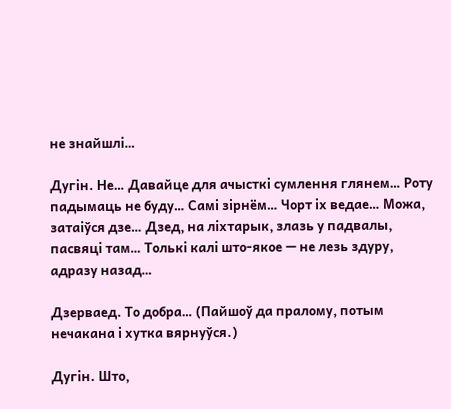не знайшлі…

Дугін. Не… Давайце для ачысткі сумлення глянем… Роту падымаць не буду… Самі зірнём… Чорт іх ведае… Можа, затаіўся дзе… Дзед, на ліхтарык, злазь у падвалы, пасвяці там… Толькі калі што-якое — не лезь здуру, адразу назад…

Дзерваед. То добра… (Пайшоў да пралому, потым нечакана і хутка вярнуўся.)

Дугін. Што,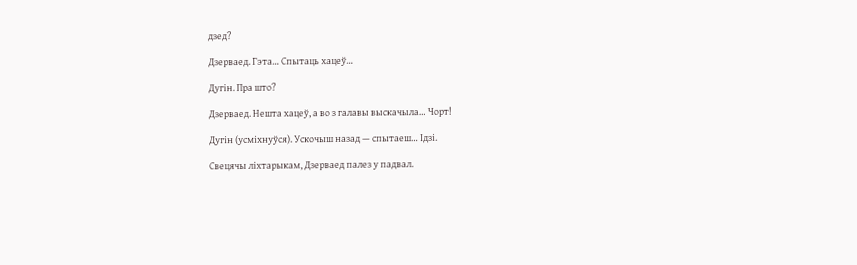дзед?

Дзерваед. Гэта… Спытаць хацеў…

Дугін. Пра што?

Дзерваед. Нешта хацеў, а во з галавы выскачыла… Чорт!

Дугін (усміхнуўся). Ускочыш назад — спытаеш… Ідзі.

Свецячы ліхтарыкам, Дзерваед палез у падвал.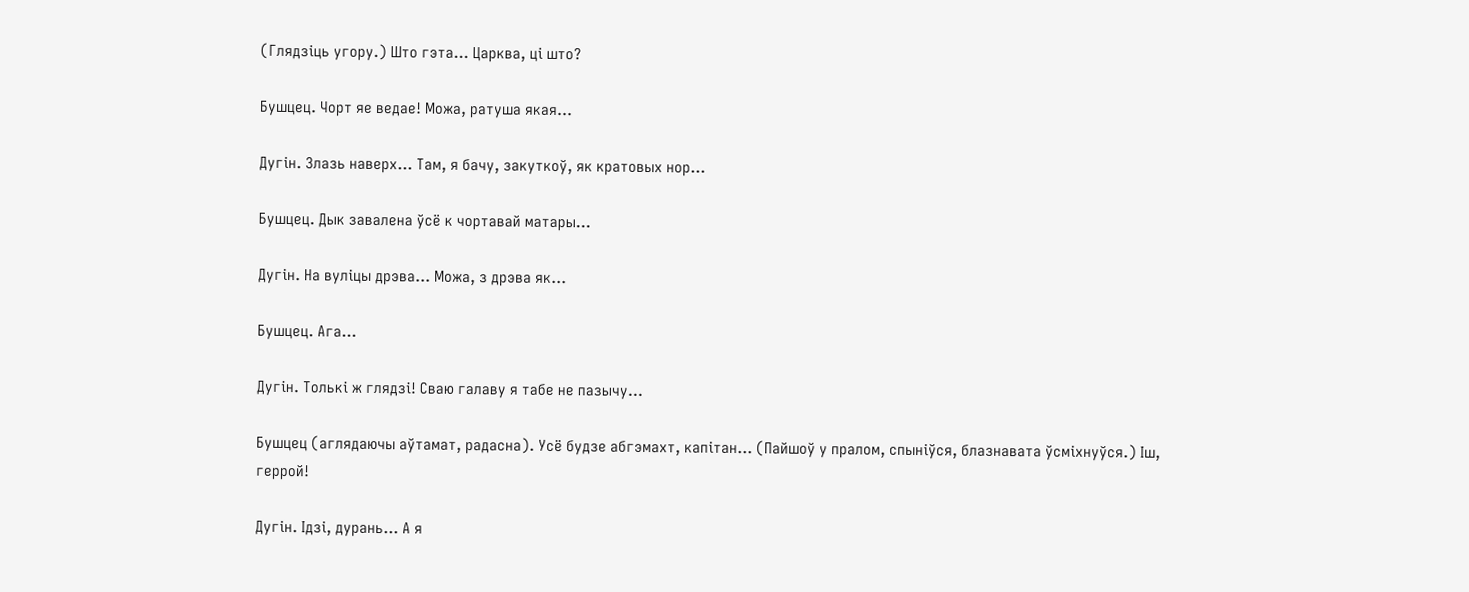(Глядзіць угору.) Што гэта… Царква, ці што?

Бушцец. Чорт яе ведае! Можа, ратуша якая…

Дугін. Злазь наверх… Там, я бачу, закуткоў, як кратовых нор…

Бушцец. Дык завалена ўсё к чортавай матары…

Дугін. На вуліцы дрэва… Можа, з дрэва як…

Бушцец. Ага…

Дугін. Толькі ж глядзі! Сваю галаву я табе не пазычу…

Бушцец (аглядаючы аўтамат, радасна). Усё будзе абгэмахт, капітан… (Пайшоў у пралом, спыніўся, блазнавата ўсміхнуўся.) Іш, геррой!

Дугін. Ідзі, дурань… А я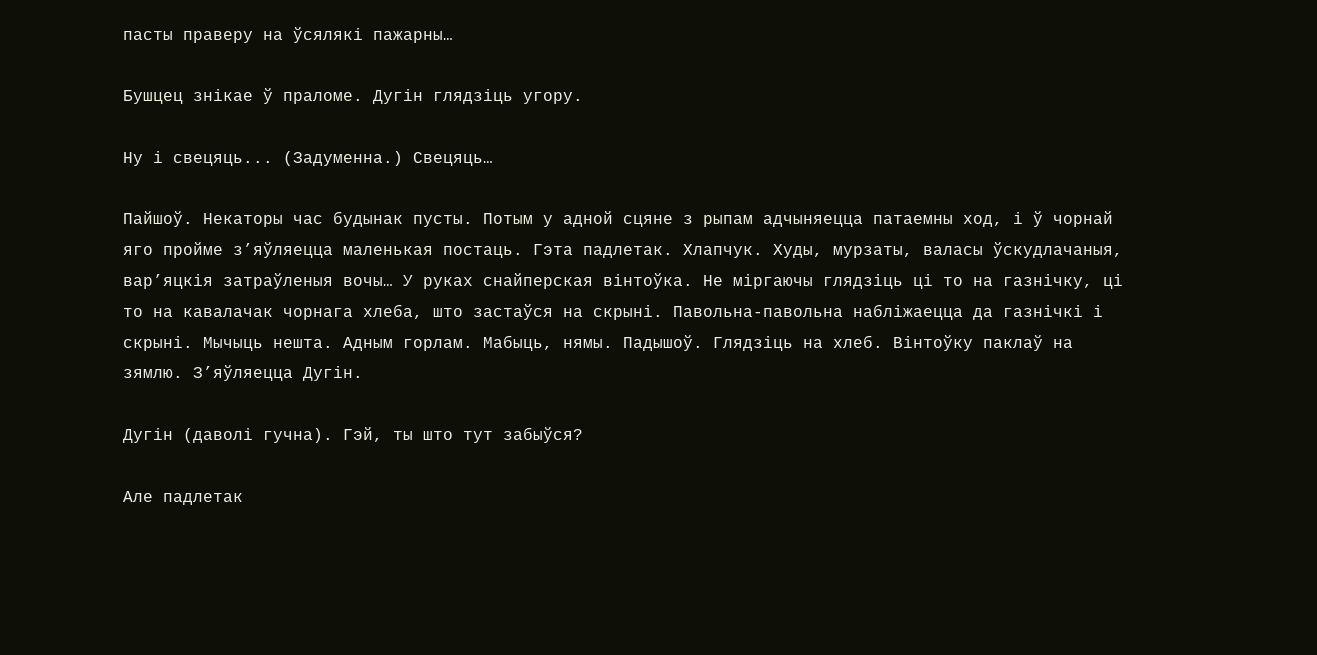пасты праверу на ўсялякі пажарны…

Бушцец знікае ў праломе. Дугін глядзіць угору.

Ну і свецяць... (Задуменна.) Свецяць…

Пайшоў. Некаторы час будынак пусты. Потым у адной сцяне з рыпам адчыняецца патаемны ход, і ў чорнай яго пройме з’яўляецца маленькая постаць. Гэта падлетак. Хлапчук. Худы, мурзаты, валасы ўскудлачаныя, вар’яцкія затраўленыя вочы… У руках снайперская вінтоўка. Не міргаючы глядзіць ці то на газнічку, ці то на кавалачак чорнага хлеба, што застаўся на скрыні. Павольна-павольна набліжаецца да газнічкі і скрыні. Мычыць нешта. Адным горлам. Мабыць, нямы. Падышоў. Глядзіць на хлеб. Вінтоўку паклаў на зямлю. З’яўляецца Дугін.

Дугін (даволі гучна). Гэй, ты што тут забыўся?

Але падлетак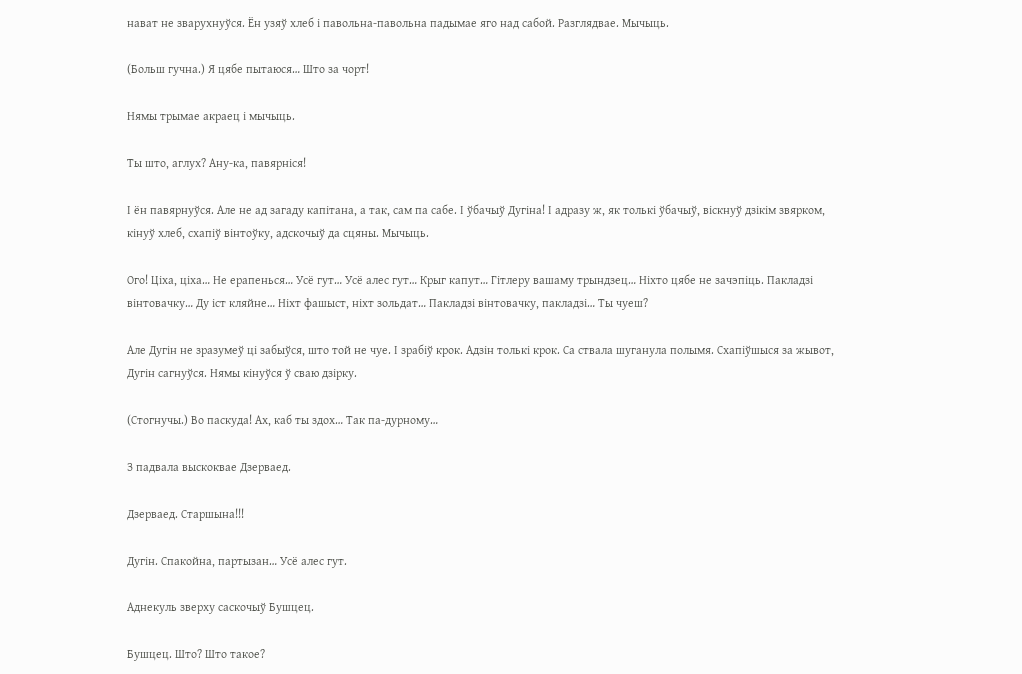нават не зварухнуўся. Ён узяў хлеб і павольна-павольна падымае яго над сабой. Разглядвае. Мычыць.

(Больш гучна.) Я цябе пытаюся… Што за чорт!

Нямы трымае акраец і мычыць.

Ты што, аглух? Ану-ка, павярніся!

І ён павярнуўся. Але не ад загаду капітана, а так, сам па сабе. І ўбачыў Дугіна! І адразу ж, як толькі ўбачыў, віскнуў дзікім звярком, кінуў хлеб, схапіў вінтоўку, адскочыў да сцяны. Мычыць.

Ого! Ціха, ціха… Не ерапенься… Усё гут… Усё алес гут… Крыг капут… Гітлеру вашаму трындзец… Ніхто цябе не зачэпіць. Пакладзі вінтовачку… Ду іст кляйне… Ніхт фашыст, ніхт зольдат… Пакладзі вінтовачку, пакладзі… Ты чуеш?

Але Дугін не зразумеў ці забыўся, што той не чуе. І зрабіў крок. Адзін толькі крок. Са ствала шуганула полымя. Схапіўшыся за жывот, Дугін сагнуўся. Нямы кінуўся ў сваю дзірку.

(Стогнучы.) Во паскуда! Ах, каб ты здох… Так па-дурному…

З падвала выскоквае Дзерваед.

Дзерваед. Старшына!!!

Дугін. Спакойна, партызан… Усё алес гут.

Аднекуль зверху саскочыў Бушцец.

Бушцец. Што? Што такое?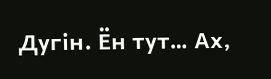Дугін. Ён тут… Ах,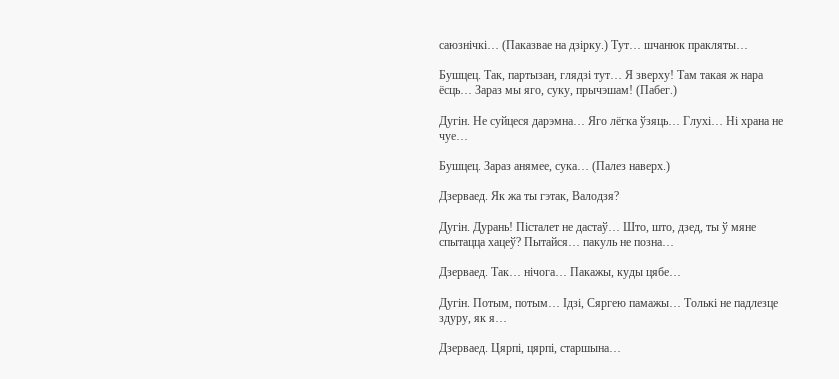саюзнічкі… (Паказвае на дзірку.) Тут… шчанюк пракляты…

Бушцец. Так, партызан, глядзі тут… Я зверху! Там такая ж нара ёсць… Зараз мы яго, суку, прычэшам! (Пабег.)

Дугін. Не суйцеся дарэмна… Яго лёгка ўзяць… Глухі… Ні храна не чуе…

Бушцец. Зараз анямее, сука… (Палез наверх.)

Дзерваед. Як жа ты гэтак, Валодзя?

Дугін. Дурань! Пісталет не дастаў… Што, што, дзед, ты ў мяне спытацца хацеў? Пытайся… пакуль не позна…

Дзерваед. Так… нічога… Пакажы, куды цябе…

Дугін. Потым, потым… Ідзі, Сяргею памажы… Толькі не падлезце здуру, як я…

Дзерваед. Цярпі, цярпі, старшына…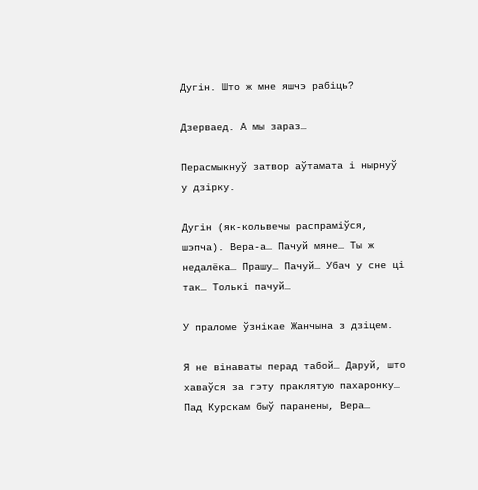Дугін. Што ж мне яшчэ рабіць?

Дзерваед. А мы зараз…

Перасмыкнуў затвор аўтамата і нырнуў у дзірку.

Дугін (як-кольвечы распраміўся, шэпча). Вера-а… Пачуй мяне… Ты ж недалёка… Прашу… Пачуй… Убач у сне ці так… Толькі пачуй…

У праломе ўзнікае Жанчына з дзіцем.

Я не вінаваты перад табой… Даруй, што хаваўся за гэту праклятую пахаронку… Пад Курскам быў паранены, Вера…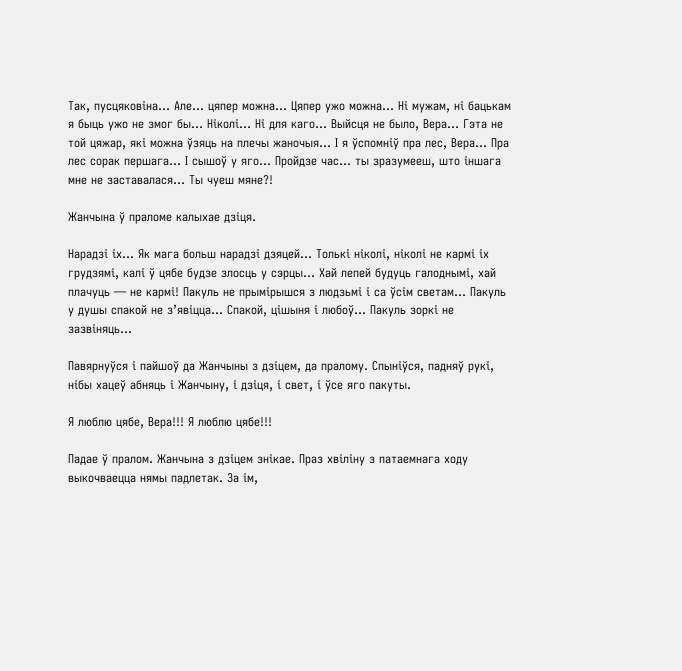Так, пусцяковіна… Але… цяпер можна… Цяпер ужо можна… Ні мужам, ні бацькам я быць ужо не змог бы… Ніколі… Ні для каго… Выйсця не было, Вера… Гэта не той цяжар, які можна ўзяць на плечы жаночыя… І я ўспомніў пра лес, Вера… Пра лес сорак першага… І сышоў у яго… Пройдзе час… ты зразумееш, што іншага мне не заставалася… Ты чуеш мяне?!

Жанчына ў праломе калыхае дзіця.

Нарадзі іх... Як мага больш нарадзі дзяцей… Толькі ніколі, ніколі не кармі іх грудзямі, калі ў цябе будзе злосць у сэрцы… Хай лепей будуць галоднымі, хай плачуць — не кармі! Пакуль не прымірышся з людзьмі і са ўсім светам… Пакуль у душы спакой не з’явіцца… Спакой, цішыня і любоў… Пакуль зоркі не зазвіняць…

Павярнуўся і пайшоў да Жанчыны з дзіцем, да пралому. Спыніўся, падняў рукі, нібы хацеў абняць і Жанчыну, і дзіця, і свет, і ўсе яго пакуты.

Я люблю цябе, Вера!!! Я люблю цябе!!!

Падае ў пралом. Жанчына з дзіцем знікае. Праз хвіліну з патаемнага ходу выкочваецца нямы падлетак. За ім,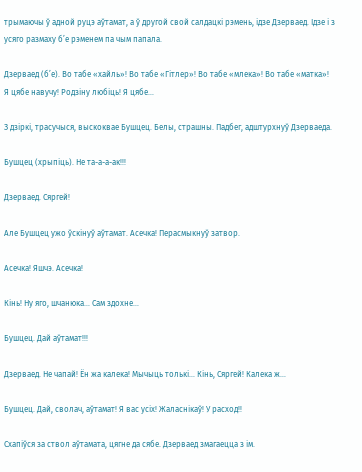трымаючы ў адной руцэ аўтамат, а ў другой свой салдацкі рэмень, ідзе Дзерваед. Ідзе і з усяго размаху б’е рэменем па чым папала.

Дзерваед (б’е). Во табе «хайль»! Во табе «Гітлер»! Во табе «млека»! Во табе «матка»! Я цябе навучу! Родзіну любіць! Я цябе…

З дзіркі, трасучыся, выскоквае Бушцец. Белы, страшны. Падбег, адштурхнуў Дзерваеда.

Бушцец (хрыпіць). Не та-а-а-ак!!!

Дзерваед. Сяргей!

Але Бушцец ужо ўскінуў аўтамат. Асечка! Перасмыкнуў затвор.

Асечка! Яшчэ. Асечка!

Кінь! Ну яго, шчанюка… Сам здохне…

Бушцец. Дай аўтамат!!!

Дзерваед. Не чапай! Ён жа калека! Мычыць толькі… Кінь, Сяргей! Калека ж…

Бушцец. Дай, сволач, аўтамат! Я вас усіх! Жаласнікаў! У расход!!

Схапіўся за ствол аўтамата, цягне да сябе. Дзерваед змагаецца з ім.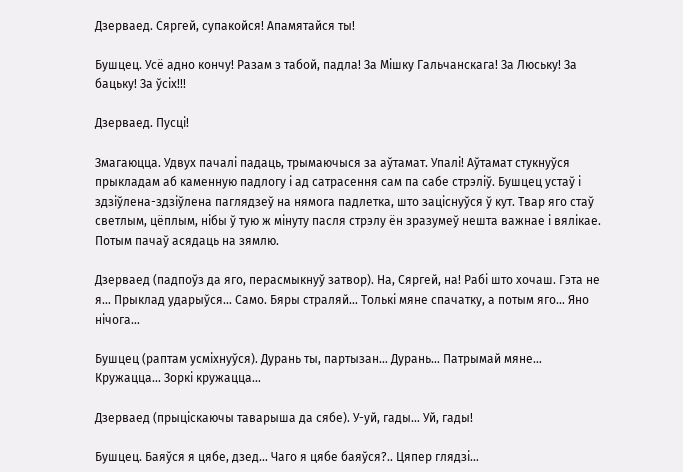Дзерваед. Сяргей, супакойся! Апамятайся ты!

Бушцец. Усё адно кончу! Разам з табой, падла! За Мішку Гальчанскага! За Люську! За бацьку! За ўсіх!!!

Дзерваед. Пусці!

Змагаюцца. Удвух пачалі падаць, трымаючыся за аўтамат. Упалі! Аўтамат стукнуўся прыкладам аб каменную падлогу і ад сатрасення сам па сабе стрэліў. Бушцец устаў і здзіўлена-здзіўлена паглядзеў на нямога падлетка, што заціснуўся ў кут. Твар яго стаў светлым, цёплым, нібы ў тую ж мінуту пасля стрэлу ён зразумеў нешта важнае і вялікае. Потым пачаў асядаць на зямлю.

Дзерваед (падпоўз да яго, перасмыкнуў затвор). На, Сяргей, на! Рабі што хочаш. Гэта не я… Прыклад ударыўся… Само. Бяры страляй… Толькі мяне спачатку, а потым яго… Яно нічога…

Бушцец (раптам усміхнуўся). Дурань ты, партызан… Дурань… Патрымай мяне… Кружацца… Зоркі кружацца…

Дзерваед (прыціскаючы таварыша да сябе). У-уй, гады… Уй, гады!

Бушцец. Баяўся я цябе, дзед… Чаго я цябе баяўся?.. Цяпер глядзі…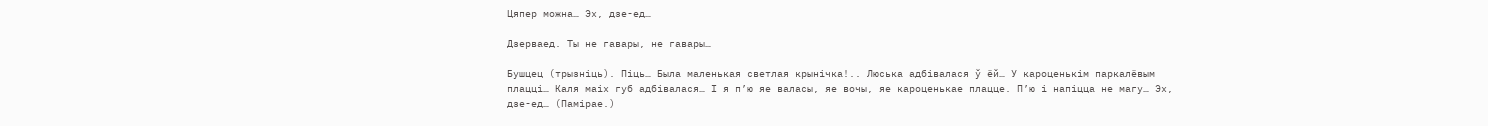Цяпер можна… Эх, дзе-ед…

Дзерваед. Ты не гавары, не гавары…

Бушцец (трызніць). Піць… Была маленькая светлая крынічка!.. Люська адбівалася ў ёй… У кароценькім паркалёвым плацці… Каля маіх губ адбівалася… І я п’ю яе валасы, яе вочы, яе кароценькае плацце. П’ю і напіцца не магу… Эх, дзе-ед… (Памірае.)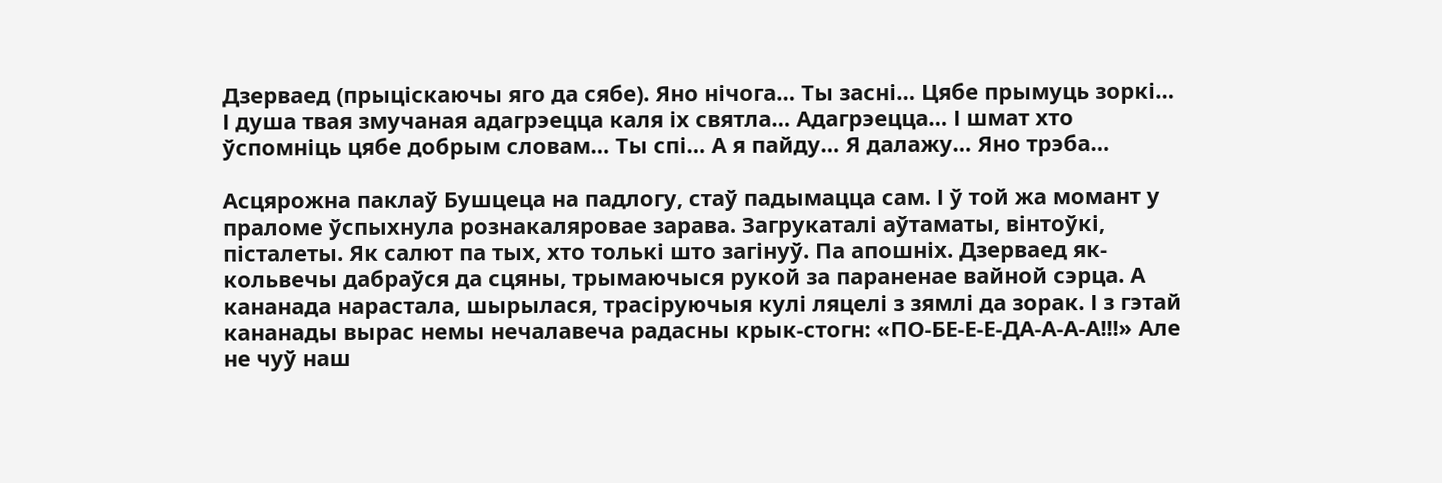Дзерваед (прыціскаючы яго да сябе). Яно нічога… Ты засні… Цябе прымуць зоркі… І душа твая змучаная адагрэецца каля іх святла… Адагрэецца… І шмат хто ўспомніць цябе добрым словам… Ты спі… А я пайду… Я далажу… Яно трэба…

Асцярожна паклаў Бушцеца на падлогу, стаў падымацца сам. І ў той жа момант у праломе ўспыхнула рознакаляровае зарава. Загрукаталі аўтаматы, вінтоўкі, пісталеты. Як салют па тых, хто толькі што загінуў. Па апошніх. Дзерваед як-кольвечы дабраўся да сцяны, трымаючыся рукой за параненае вайной сэрца. А кананада нарастала, шырылася, трасіруючыя кулі ляцелі з зямлі да зорак. І з гэтай кананады вырас немы нечалавеча радасны крык-стогн: «ПО-БЕ-Е-Е-ДА-А-А-А!!!» Але не чуў наш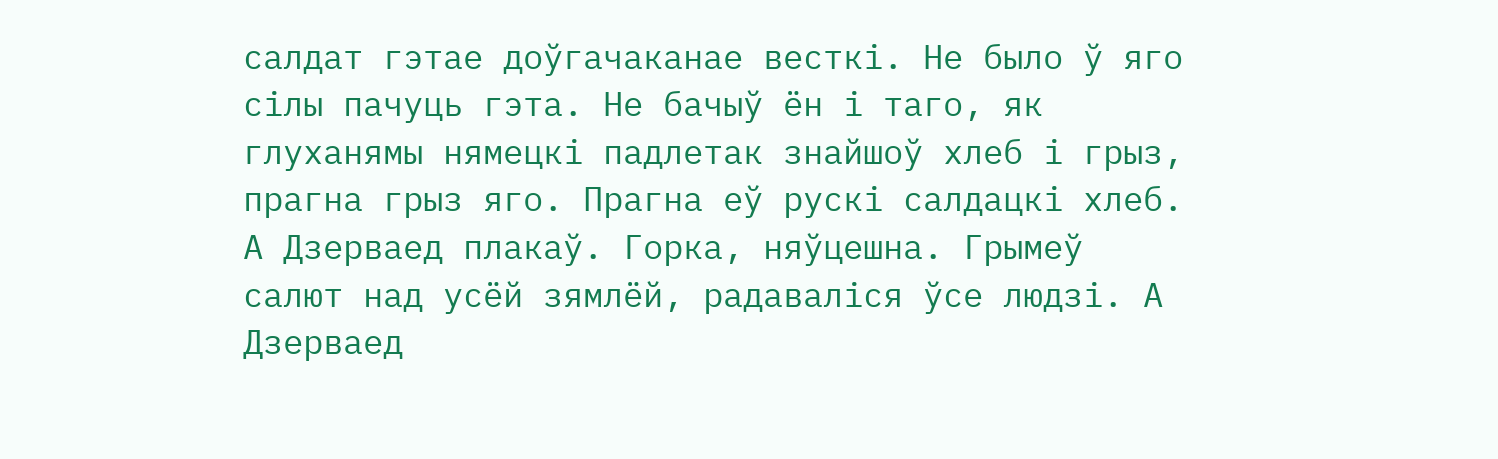салдат гэтае доўгачаканае весткі. Не было ў яго сілы пачуць гэта. Не бачыў ён і таго, як глуханямы нямецкі падлетак знайшоў хлеб і грыз, прагна грыз яго. Прагна еў рускі салдацкі хлеб. А Дзерваед плакаў. Горка, няўцешна. Грымеў салют над усёй зямлёй, радаваліся ўсе людзі. А Дзерваед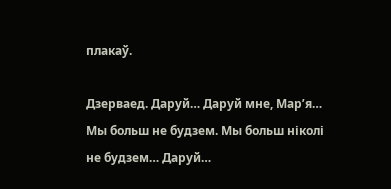плакаў.

Дзерваед. Даруй… Даруй мне, Мар’я… Мы больш не будзем. Мы больш ніколі не будзем… Даруй…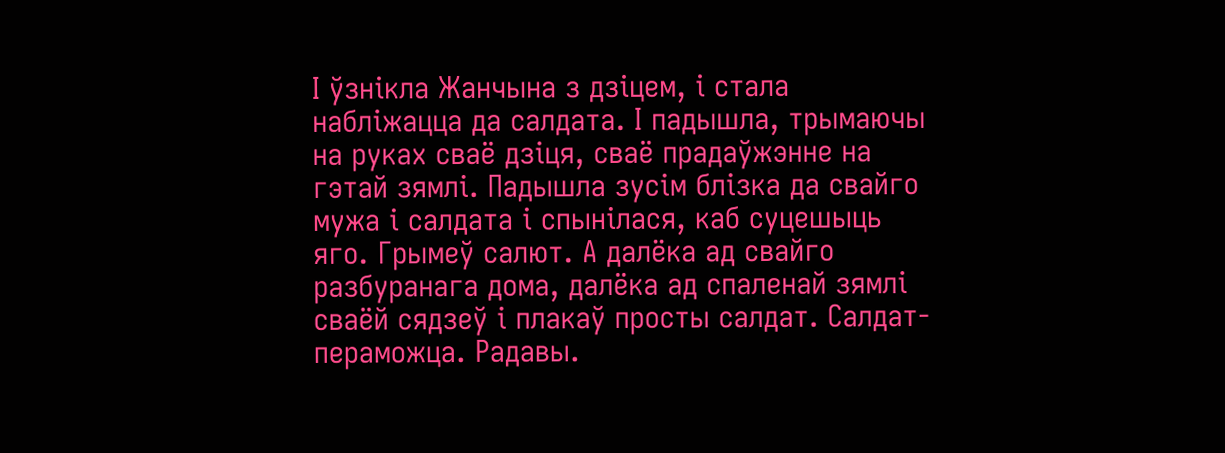І ўзнікла Жанчына з дзіцем, і стала набліжацца да салдата. І падышла, трымаючы на руках сваё дзіця, сваё прадаўжэнне на гэтай зямлі. Падышла зусім блізка да свайго мужа і салдата і спынілася, каб суцешыць яго. Грымеў салют. А далёка ад свайго разбуранага дома, далёка ад спаленай зямлі сваёй сядзеў і плакаў просты салдат. Салдат-пераможца. Радавы.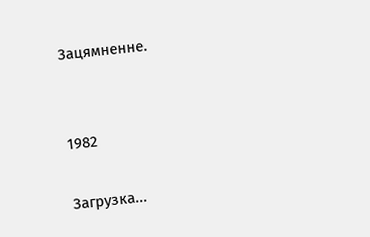Зацямненне.


1982

Загрузка...